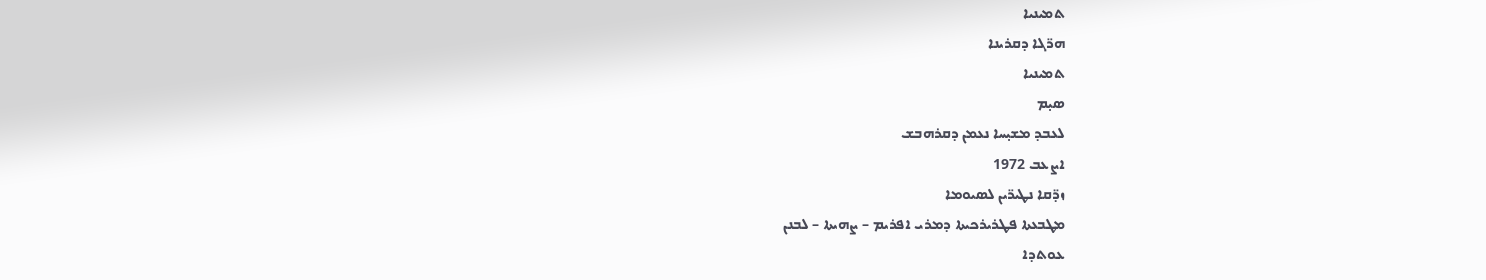ܬܡܝܢܝܐ
ܗܪ̈ܓܐ ܕܩܪܝܢܐ
ܬܡܝܢܝܐ
ܣܝ̣ܡ
ܠܥܒܕ ܡܫܝ̣ܚܐ ܢܥܡܢ ܕܩܪܗܒܫ
ܐܨܥܒ 1972
ܙܕ̈ܩܐ ܢܛܝܪ̈ܝܢ ܠܣܝܘܡܐ
ܡܛܒܥܬܐ ܦܛܪܝܪܟܝܬܐ ܕܡܪܝ ܐܦܪܝܡ – ܨܗܝܬܐ – ܠܒܢܢ
ܥܘܬܕܐ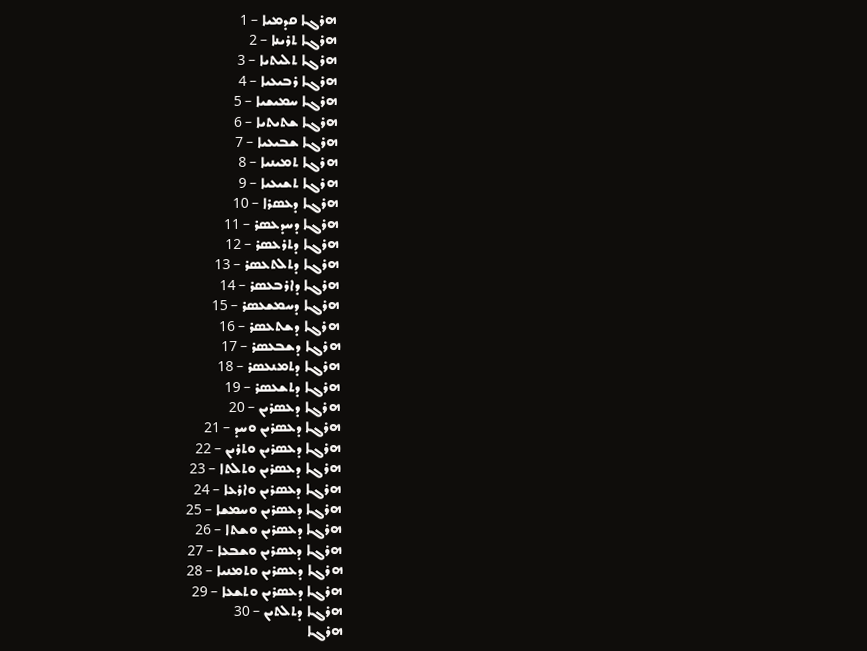ܗܪܓܐ ܩܕܡܝܐ – 1
ܗܪܓܐ ܬܪܝܢܐ – 2
ܗܪܓܐ ܬܠܝܬܝܐ – 3
ܗܪܓܐ ܪܒܝܥܝܐ – 4
ܗܪܓܐ ܚܡܝܫܝܐ – 5
ܗܪܓܐ ܫܬܝܬܝܐ – 6
ܗܪܓܐ ܫܒܝܥܝܐ – 7
ܗܪܓܐ ܬܡܝܢܝܐ – 8
ܗܪܓܐ ܬܫܝܥܝܐ – 9
ܗܪܓܐ ܕܥܣܪܐ – 10
ܗܪܓܐ ܕܚܕܥܣܪ – 11
ܗܪܓܐ ܕܬܪܥܣܪ – 12
ܗܪܓܐ ܕܬܠܬܥܣܪ – 13
ܗܪܓܐ ܕܐܪܒܥܣܪ – 14
ܗܪܓܐ ܕܚܡܫܥܣܪ – 15
ܗܪܓܐ ܕܫܬܥܣܪ – 16
ܗܪܓܐ ܕܫܒܥܣܪ – 17
ܗܪܓܐ ܕܬܡܢܥܣܪ – 18
ܗܪܓܐ ܕܬܫܥܣܪ – 19
ܗܪܓܐ ܕܥܣܪܝܢ – 20
ܗܪܓܐ ܕܥܣܪܝܢ ܘܚܕ – 21
ܗܪܓܐ ܕܥܣܪܝܢ ܘܬܪܝܢ – 22
ܗܪܓܐ ܕܥܣܪܝܢ ܘܬܠܬܐ – 23
ܗܪܓܐ ܕܥܣܪܝܢ ܘܐܪܥܐ – 24
ܗܪܓܐ ܕܥܣܪܝܢ ܘܚܡܫܐ – 25
ܗܪܓܐ ܕܥܣܪܝܢ ܘܫܬܐ – 26
ܗܪܓܐ ܕܥܣܪܝܢ ܘܫܒܥܐ – 27
ܗܪܓܐ ܕܥܣܪܝܢ ܘܬܡܢܝܐ – 28
ܗܪܓܐ ܕܥܣܪܝܢ ܘܬܫܥܐ – 29
ܗܪܓܐ ܕܬܠܬܝܢ – 30
ܗܪܓܐ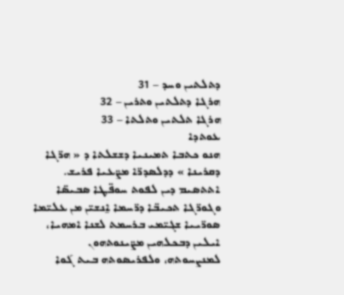ܕܬܠܬܝܢ ܘܚܕ – 31
ܗܪܓܐ ܕܬܠܬܝܢ ܘܬܪܝܢ – 32
ܗܪܓܐ ܬܠܬܝܢ ܘܬܠܬܐ – 33
ܥܘܬܕܐ
ܗܢܘ ܟܬܒܐ ܬܡܝܢܝܐ ܕܫܫܠܬܐ ܕ « ܗܪ̈ܓܐ ܕܩܪܝܢܐ » ܕܕܠܣܕܪ̈ܐ ܡܨ̈ܥܝܐ ܦܪܝܫ. ܐܬܬܣܝܡ ܕܝܢ ܠܦܘܬ ܚܘܦ̈ܛܐ ܣܒܝܣ̈ܐ ܘܓܘܪ̈ܓܐ ܬܟܝܒ̈ܐ ܕܪ̈ܚܡܐ ܐ̱ܢܫܝ̈ܢ ܡܢ ܥܠܝ̈ܡܐ ܣܘܪ̈ܝܝܐ ܫܓܝ̈ܡܝ ܒܪܚܡܬ ܠܫܢܐ ܐܡܗܝܐ، ܐܝܠܝܢ ܕܒܟܠܗܝܢ ܡܨ̈ܝܢܘܬܗܘܢ ܠܡܢܨܚܘܬܗ، ܘܠܦܪܝܣܘܬܗ ܒܝܬ ܓܰܘܐ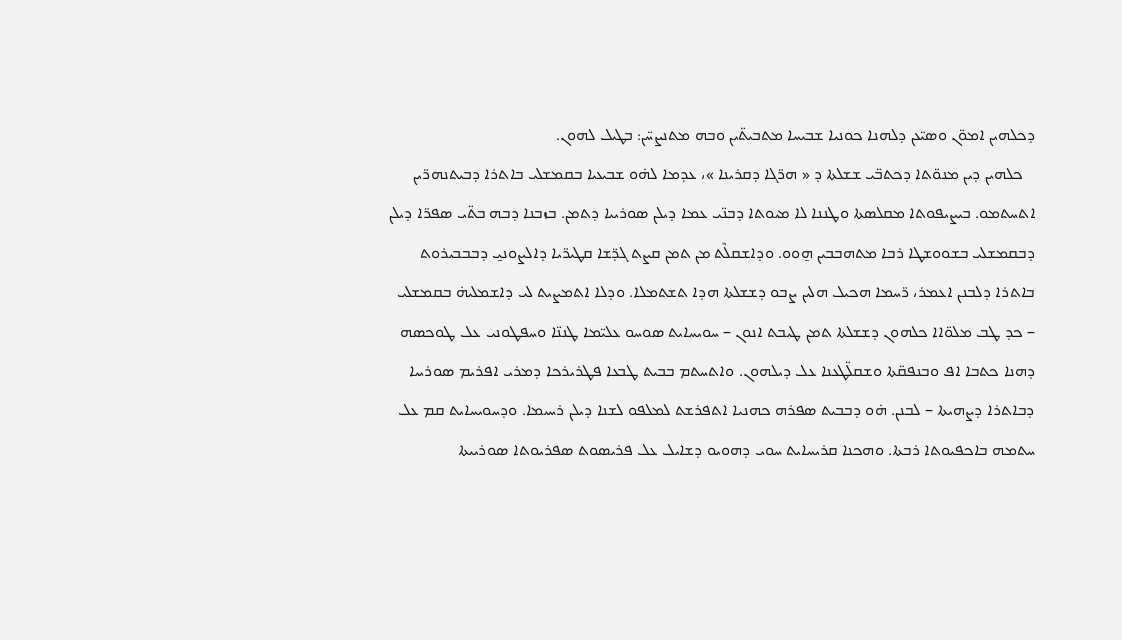ܕܟܠܗܝܢ ܐܡܘ̈ܢ ܘܣܝ̈ܥܢ ܕܠܗܢܐ ܟܘܢܝܐ ܫܒܝܚܐ ܡܬܒܝܬ̈ܝܢ ܘܒܗ ܡܬܢܨܚ̈ܢ: ܒܛܝܠ ܠܗܘܢ.
   ܟܠܗܝܢ ܕܝܢ ܡܢܘ̈ܬܐ ܕܟܬܒ̈ܝ ܫܫܠܬܐ ܕ « ܗܪ̈ܓܐ ܕܩܪܝܢܐ »، ܥܕܡܐ ܠܗ̇ܘ ܫܒܝܥܝܐ ܒܩܡܫܠܝ ܒܐܬܪܐ ܕܒܝܬܢܗܪ̈ܝܢ ܐܬܚܬܡܘ. ܒܝܨܝܦܘܬܐ ܡܩܠܣܬܐ ܘܛܢܢܐ ܠܐ ܡܝܘܬܐ ܕܒܢ̈ܝ ܥܡܐ ܕܝܠܢ ܣܘܪܝܝܐ ܕܬܡܢ. ܒܙܒܢܐ ܕܒܗ ܒܬ̈ܝ ܣܦܪ̈ܐ ܕܝܠܢ ܕܒܩܡܫܠܝ ܒܫܘܘܫܛܐ ܪܒܐ ܡܬܗܒܒܝܢ ܗ̱ܘܘ. ܘܕܐܫܩܠܶܬ ܡܢ ܬܡܢ ܩܨܬ ܓܕ̈ܫܐ ܩܛܝܪ̈ܝܐ ܕܐܠܨܘܢܝ̱ ܕܒܒܒܝܪܘܬ ܒܐܬܪܐ ܕܠܒܢܢ ܐܥܡܪ، ܪ̈ܚܡܐ ܗܟܝܠ ܗܠܝܢ ܨܒܘ ܕܫܫܠܬܐ ܗܕܐ ܬܫܬܡܠܐ. ܘܕܠܐ ܐܬܡܨܝܬ ܠܝ ܕܐܫܡܠܝܗ̇ ܒܩܡܫܠܝ – ܟܕ ܛܒ ܡܠܘ̈ܐܐ ܟܠܗܘܢ ܕܫܫܠܬܐ ܬܡܢ ܛܝܒܬ ܐܢܘܢ – ܚܘܝܚܐܝܬ ܣܘܚܘ ܥܠܝ̈ܡܐ ܛܢܢ̈ܐ ܘܚܦܛܘܢܝ ܥܠ ܛܘܟܣܗ ܕܗܢܐ ܟܬܒܐ ܐܦ ܘܒܢܦܩ̈ܬܐ ܘܫܩܠ̈ܛܥܢܐ ܥܠ ܕܝܠܗܘܢ. ܘܐܬܚܬܡ ܒܒܝܬ ܛܒܥܐ ܦܛܪܝܪܟܐ ܕܡܪܝ ܐܦܪܝܡ ܣܘܪܝܝܐ ܕܒܐܬܪܐ ܕܨܗܝܬܐ – ܠܒܢܢ. ܗ̇ܘ ܕܒܒܝܬ ܣܦܪܗ ܟܗܢܝܐ ܐܬܦܪܫܬ ܠܡܠܦܘ ܠܫܢܐ ܕܝܠܢ ܪܚܝܡܐ. ܘܕܚܘܝܚܐܝܬ ܩܡ ܥܠ ܚܬܡܗ ܒܐܟܦܝܘܬܐ ܪܒܬܐ. ܘܗܟܢܐ ܩܪܝܚܐܝܬ ܚܘܝ ܕܗܘܝܘ ܕܫܐܝܠ ܥܠ ܦܪܝܣܘܬ ܣܦܪܝܘܬܐ ܣܘܪܝܝܬܐ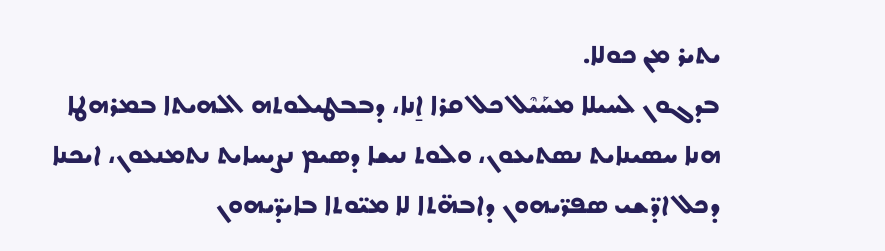ܝܬܝܪ ܡܢ ܟܘܠܐ.
ܒܕܓܘܢ ܠܚܝܠܐ ܡܚܰܝܶܠ ܟܠ ܩܪܐ ܐ̱ܢܐ، ܕܒܒܛܝܠܘܬܗ ܐܠܗܝܬܐ ܒܡܪܗܛܐ ܗܢܐ ܚܣܝܢܐܝܬ ܢܣܬܝܥܘܢ، ܘܠܘܬ ܢܝܫܐ ܕܣܝܡ ܢܨܝܚܐܝܬ ܢܬܡܢܥܘܢ، ܐܝܟܢܐ ܕܟܠ ܐܕ̈ܫܝ ܣܦܪ̈ܝܗܘܢ ܕܐܒܗ̈ܬܐ ܠܐ ܡܝ̈ܘܬܐ ܒܐܝܕ̈ܝܗܘܢ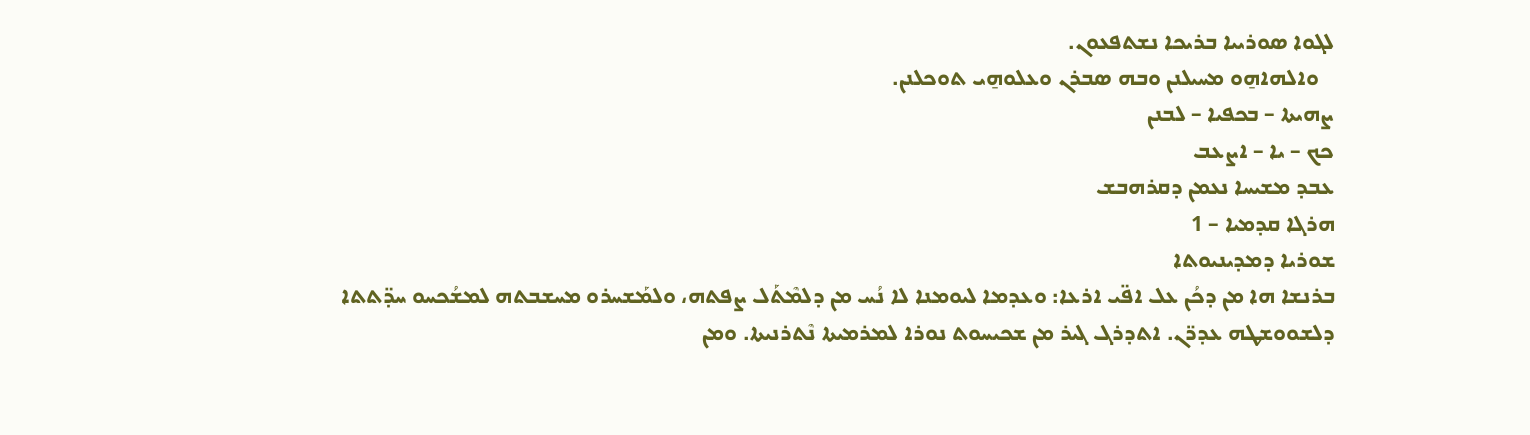ܠܓܘܐ ܣܘܪܝܝܐ ܒܪܝܟܐ ܢܫܬܦܥܘܢ.
   ܘܐܠܗܐܗ̱ܘ ܡܚܝܠܢܢ ܘܒܗ ܣܒܪܢ ܘܥܠܘܗ̱ܝ ܬܘܟܠܢܢ.
ܨܗܝܬܐ – ܒܟܦܝܐ – ܠܒܢܢ
ܟܟ – ܝܐ – ܐܨܥܒ
ܥܒܕ ܡܫܝܚܐ ܢܥܡܢ ܕܩܪܗܒܫ
ܗܪܓܐ ܩܕܡܝܐ – 1
ܫܘܪܝܐ ܕܡܕܝܢܝܘܬܐ
ܒܪܢܫܐ ܗܐ ܡܢ ܕܟܳܢ ܥܠ ܐܦ̈ܝ ܐܪܥܐ: ܘܥܕܡܐ ܠܝܘܡܢܐ ܠܐ ܢܳܚ ܡܢ ܕܠܡܶܬܰܠ ܨܦܬܗ، ܘܠܡܰܫܚܪܘ ܡܚܫܒܬܗ ܠܡܫܳܟܚܘ ܚܕ̈ܬܬܐ ܕܠܫܘܘܫܛܗ ܥܕܪ̈ܢ. ܐܬܕܪܓ ܓܝܪ ܡܢ ܫܟܝܚܘܬ ܢܘܪܐ ܠܡܪܡܝܬܐ ܢܶܬܪܢܝܬܐ. ܘܡܢ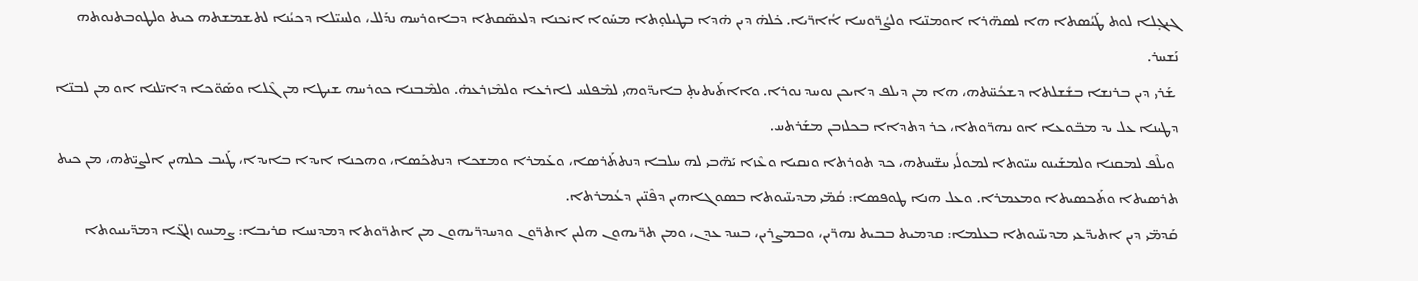ܓܝܓ̣ܠܐ ܠܘܬ ܛܰܝܳܣܬܐ ܗܐ ܠܣܗ̈ܪܐ ܐܘܡܢ̈ܝܐ ܘܠܨܳܪ̈ܘܚܐ ܐܳܐܪ̈ܝܐ. ܟ̇ܠܗ̇ ܕܝܢ ܗ̇ܕܐ ܒܛܝܠܘ̣ܬܐ ܡܚܰܘܐ ܐܝ̇ܟܢܐ ܕܠܥܣ̈ܩܬܐ ܕܒܐܘܪܚܗ ܢܕܰܠܠ، ܘܠܚܝ̈ܠܐ ܕܟܝܳܢܐ ܠܬܫܡܫܬܗ ܟܝܬ ܘܠܛܘܒܬܢܘܬܗ ܢܰܫܚܪ.
 ܫܰܪܝ ܕܝܢ ܒܪܢܫܐ ܒܫܺܫܠܬܐ ܕܫܟܳܚ̈ܬܗ، ܗܐ ܡܢ ܕܝܠܦ ܕܐܝܟܢ ܢܘܚܕ ܢܘܪܐ. ܘܐܐܬܰܝܬܝܬ̣ ܒܐܝܕ̈ܘܗܝ ܠܡܶܦܠܚ ܠܐܪܥܐ ܘܠܡܶܙܪܥܗ̇. ܘܠܡܶܒܢܐ ܟܘܪܚܗ ܫܝܛܐ ܡܢ ܓܶܠܐ ܘܣܰܘ̈ܟܐ ܕܐܝ̈ܠܢܐ ܐܘ ܡܢ ܠܒܢ̈ܐ ܕܛܝܢܐ ܥܠ ܝܕ ܡܒ̈ܘܥܐ ܐܘ ܢܗܪ̈ܘܬܐ، ܟܪ ܕܬܕܐܐ ܒܟܠܙܒܢ ܡܫܰܪܬܚ.
 ܘܝܠܶܦ ܠܡܩܢܐ ܘܠܡܫܰܝܢܘ ܚܝ̈ܘܬܐ ܠܡܘܠܳܝ ܚܫ̈ܚܬܗ، ܟܕ ܬܘܪܬܐ ܘܢܩܝܐ ܘܥܶܙܐ ܝܰܗ̈ܒܝ ܠܗ ܚܠܒܐ ܕܢܬܬܰܪܣܐ، ܘܥܰܡܪܐ ܘܡܫܟܐ ܕܢܬܟܰܣܐ، ܘܗܟܢܐ ܐܝܕܐ ܒܐܝܕܐ، ܛܰܝܒ ܟܠܗܝܢ ܐܠܨܝ̈ܬܗ، ܡܢ ܟܝܬ ܬܪܣܝܬܐ ܘܬܰܟܣܝܬܐ ܘܡܥܡܪܐ. ܘܥܠ ܗܢܐ ܛܘܦܣܐ: ܩܳܡ̈ܝ ܡܕܝܢ̈ܝܘܬܐ ܒܣܘܓܐܗܝܢ ܕܦܶܢ̈ܝܢ ܕܥܳܡܪܬܐ.
ܩܰܕܡ̈ܝ ܕܝܢ ܐܬܝܕ̈ܥܝ ܡܕܝܢ̈ܝܘܬܐ ܒܥܠܡܐ: ܩܕܡܝܬ ܒܒܝܬ ܢܗܪ̈ܝܢ، ܘܒܡܨܪܝܢ، ܒܚܕ ܥܕܢ، ܘܡܢ ܬܪ̈ܝܗܘܢ ܗܠܝܢ ܐܬܪ̈ܘܢ ܘܕܚܕܪ̈ܝܗܘܢ ܡܢ ܐܬܪ̈ܘܬܐ ܕܡܕܢܚܐ ܩܪܝܒܐ: ܨܡܚܘ ܙܠܓ̈ܐ ܕܡܕ̈ܝܢܝܘܬܐ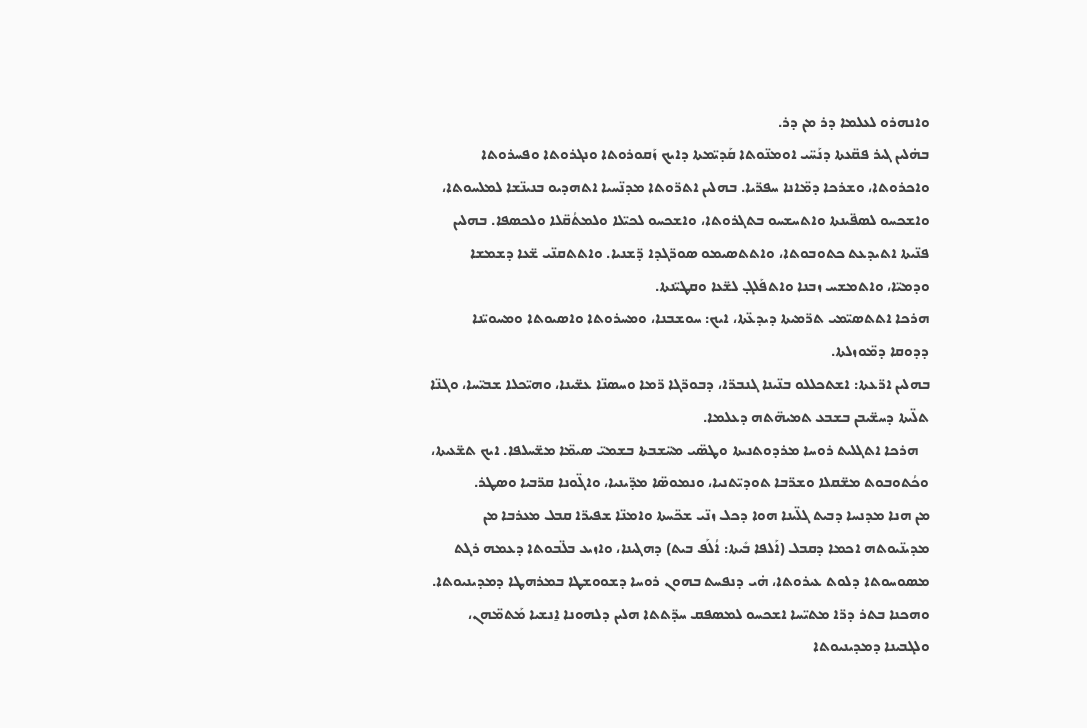ܘܐܢܗܪܘ ܠܥܠܡܐ ܕܪ ܡܢ ܕܪ.
ܒܗ̇ܠܝܢ ܓܝܪ ܦܩ̈ܥܬܐ ܕܢܰܚ̈ܝ ܐܘܡܢ̈ܘܬܐ ܩܰܕܝ̈ܡܬܐ ܕܐܝܟ ܙܰܩܘܪܘܬܐ ܘܢܓܪܘܬܐ ܘܦܚܪܘܬܐ ܘܐܟܪܘܬܐ، ܘܫܪܟܐ ܕܡ̈ܐܢܐ ܚܦܪ̈ܝܐ. ܒܗܠܝܢ ܐܬܪ̈ܘܬܐ ܡܕܢ̈ܚܝܐ ܐܬܗܕܝܘ ܒܢܝܢ̈ܫܐ ܠܡܠܚܘܬܐ، ܘܐܫܟܚܘ ܠܣܦ̈ܝܢܬܐ ܘܐܬܚܫܚܘ ܒܬܓܪܘܬܐ، ܘܐܫܟܚܘ ܠܟܝ̈ܠܐ ܘܠܡܬܳܩ̈ܠܐ ܘܠܟܣܦܐ. ܒܗܠܝܢ ܦܢ̈ܝܬܐ ܐܬܝܕܥܬ ܟܬܘܒܘܬܐ، ܘܐܬܬܣܝܡܘ ܣܘܪ̈ܓܕܐ ܕ̈ܫܢܝܐ. ܘܐܬܬܩܢ̈ܝ ܫ̈ܥܐ ܕܫܡܫܐ ܘܕܡܝ̈ܐ، ܘܐܬܡܫܚ ܙܒܢܐ ܘܐܬܦܰܠܓ̣ ܠܫ̈ܥܐ ܘܩܛܝ̈ܢܬܐ.
ܗܪܟܐ ܐܬܬܣܝ̈ܡܝ ܬܪ̈ܡܝܬܐ ܕܝܕܥ̈ܬܐ، ܐܝܟ: ܚܘܫܒܢܐ، ܘܡܚܪܘܬܐ ܘܐܣܝܘܬܐ ܘܡܚܘܝ̈ܢܐ ܕܕܘܩܐ ܕܡ̈ܘܙܠܬܐ.
ܒܗܠܝܢ ܐܪ̈ܥܬܐ: ܐܫܬܟܠܠܘ ܒܢ̈ܝܢܐ ܓܢܒܪ̈ܐ، ܕܒܘܪ̈ܓܐ ܪ̈ܡܐ ܘܚܣܢ̈ܐ ܥܫ̈ܝܢܐ، ܘܗܝ̈ܟܠܐ ܫܒܝ̈ܚܐ، ܘܓܢ̈ܐ ܬܠ̈ܝܬܐ ܕܚܫ̈ܝܒܢ ܒܫܒܥ ܬܡܝܗ̈ܬܗ ܕܥܠܡܐ.
   ܗܪܟܐ ܐܬܓܠܝܬ ܪܘܚܐ ܡܪܕܘܬܢܝܬܐ ܘܛܣ̈ܝ ܡܚ̈ܫܒܬܐ ܒܫܡܝ̈ ܣܝܡ̈ܐ ܡܫ̈ܚܠܦܐ. ܐܝܟ ܬܫ̈ܥܝܬܐ، ܘܟܳܬܘܒܘܬ ܡܫ̈ܩܠܐ ܘܫܪ̈ܒܐ ܬܘܕܝ̈ܬܢܝܐ، ܘܢܡܘܣ̈ܐ ܡܕ̈ܝܢܝܐ، ܘܐܓ̈ܘܢܐ ܩܪ̈ܒܝܐ ܘܣܛܪ.
ܡܢ ܗܢܐ ܡܕܢܚܐ ܕܒܝܬ ܓܠ̈ܝܢܐ ܗܘܐ ܕܟܠ ܙܢ̈ܝ ܫܟ̈ܚܬܐ ܘܐܡܢ̈ܐ ܫܦܝܪ̈ܐ ܩܒܠ ܡܥܪܒܐ ܡܢ ܡܕܝܢ̈ܝܘܬܗ ܐܟܡܐ ܕܩܒܠ (ܐܰܠܦܐ ܒܺܝܬܐ: ܐܳܠܰܦ ܒܝܬ) ܕܗܓܝܢܐ، ܘܐܙܝܥ ܒܠ̈ܒܘܬܐ ܕܥܡܗ ܪܓܬ ܡܣܘܚܘܬܐ ܕܠܘܬ ܥܝܪܘܬܐ، ܗ̇ܝ ܕܢܦܚܬ ܒܗܘܢ ܪܘܚܐ ܕܫܘܘܫܛܐ ܒܡܪܗܛܐ ܕܡܕܝܢܝܘܬܐ. ܘܗܟܢܐ ܒܬܪ ܕܪ̈ܐ ܡܬܝ̈ܚܐ ܐܫܟܚܘ ܠܡܣܦܩ ܚܕ̈ܬܬܐ ܗܠܝܢ ܕܠܗܘܢܐ ܐ̱ܢܫܝܐ ܡܰܬܡ̈ܗܢ، ܘܠܓܒܝܢܐ ܕܡܕܝܢܝܘܬܐ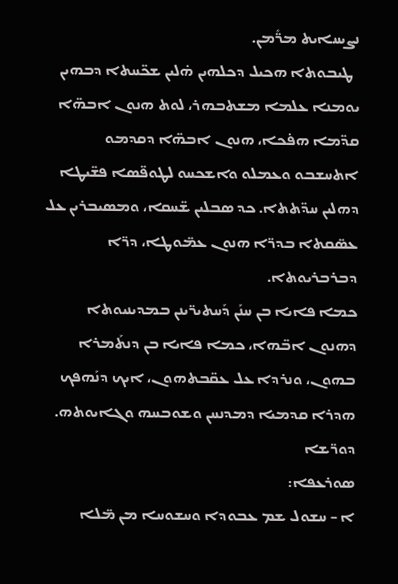ܢܨܝܚܐܝܬ ܡܪ̈ܺܡܢ.
  ܛܝܒܘܬܐ ܗܟܝܠ ܕܟܠܗܝܢ ܗ̇ܠܝܢ ܫܟ̈ܚܬܐ ܕܒܗܝܢ ܝܘܡܢܐ ܥܠܡܐ ܡܫܬܒܗܪ، ܠܘܬ ܗܢܘܢ ܐܒܗ̈ܐ ܩܕ̈ܡܐ ܗܦ̇ܟܐ، ܗܢܘܢ ܐܒܗ̈ܐ ܕܩܕܡܘ ܐܬܚܫܒܘ ܘܥܡܠܘ ܘܐܫܟܚܘ ܠܛܘܦ̈ܣܐ ܦܫ̈ܝܛܐ ܕܗܠܝܢ ܚܕ̈ܬܬܐ. ܟܕ ܣܒܠܝܢ ܫ̈ܚܩܐ، ܘܡܣܝܒܪܝܢ ܥܠ ܥܣ̈ܩܬܐ ܒܕܪ̈ܐ ܗܢܘܢ ܥܡ̈ܘܛܐ، ܕܪ̈ܐ ܕܒܪܒܪܝܘܬܐ.
ܟܡܐ ܦܐܝܐ ܒܢ ܚܢܰܢ ܕܰܚܬܝܪ̈ܝܢܢ ܒܡܕܝܢܝܘܬܐ ܕܗܢܘܢ ܐܒ̈ܗܐ، ܟܡܐ ܦܐܝܐ ܒܢ ܕܢܬܰܡܪܐ ܒܗܘܢ، ܘܢܪܕܐ ܥܠ ܥܩ̈ܒܬܗܘܢ، ܐܝܟ ܕܢܰܗܦܟ ܗܕܪܐ ܩܕܡܝܐ ܕܡܕܢܚܢ ܘܫܘܒܚܗ ܘܓܐܝܘܬܗ.
ܕܘܪ̈ܫܐ
ܣܘܪܥܦܐ:
ܐ – ܚܫܘܠ ܫܡ ܥܒܘܕܐ ܘܚܫܘܚܐ ܡܢ ܡ̈ܠܐ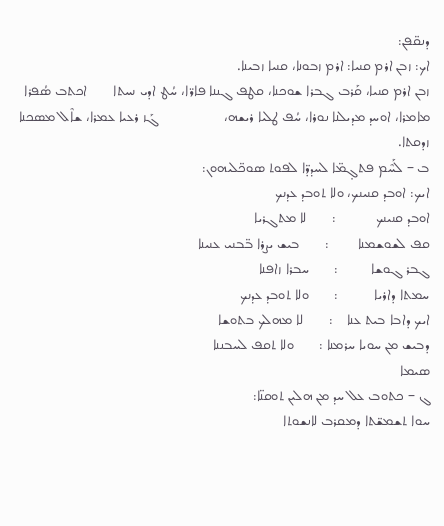ܕܢܩ̈ܦܢ:
ܐܟ: ܙܒܢ ܐܪܡ ܩܢܝܐ: ܐܪܡ ܙܒܘܢܐ، ܩܢܝܐ ܙܒܝܢܐ.
ܙܒܢ ܐܪܡ ܩܢܝܐ، ܩܰܪܒ ܓܒܪܐ ܫܘܟܢܐ، ܩܛܦ ܓܢܢܐ ܦܐܪ̈ܐ، ܚܳܛ ܐܕܝ ܢܚܬܐ       ܐܟܬܒ ܣܳܦܪܐ ܡܐܡܪܐ، ܐܘܚܕ ܡܕܝܠܢܐ ܢܘܪܐ، ܚܳܦ ܛܠܝܐ ܪܝܫܗ،                  ܓܰܙ ܪܥܝܐ ܥܡܪܐ، ܫܐܶܠ ܡܣܟܢܐ ܙܕܩܬܐ.
ܒ – ܠܰܚܶܡ ܦܬܓ̣ܡ̈ܐ ܠܚܕܕ̈ܐ ܠܦܘܬ ܣܘܟ̈ܠܝܗܘܢ:
ܐܝܟ: ܐܘܒܕ ܩܢܝܢܟ، ܘܠܐ ܬܘܒܕ ܥܕܢܟ
ܐܘܒܕ ܩܢܝܢܟ           :       ܠܐ ܡܬܓܪܝܐ
ܩܦ ܠܫܘܫܡܢܐ        :       ܒܝܫ ܝܨܪܐ ܒ̈ܒܢܝ ܥܢܝܢܐ
ܓܒܪ ܓܘܫܐ         :       ܚܒܪܐ ܙܐܦܢܐ
ܚܡܬܐ ܕܐܪܝܐ          :       ܘܠܐ ܬܘܒܕ ܥܕܢܟ
ܐܝܟ ܕܐܒܐ ܒܝܬ ܥܢܐ    :       ܠܐ ܡܗܠܟ ܒܬܘܫܐ
ܕܒܝܫ ܡܢ ܚܘܝܐ ܚܪܡܢܐ :       ܘܠܐ ܬܩܦ ܠܚܒܢܢܐ
ܣܝܡܐ
ܓ – ܟܬܘܒ ܥܠ ܚܕ ܡܢ ܗܠܝܢ ܬܘܩܢ̈ܐ:
ܚܘܐ ܬܫܡܫ̈ܬܐ ܕܡܩܪܒ ܠܐܢܫܘܬܐ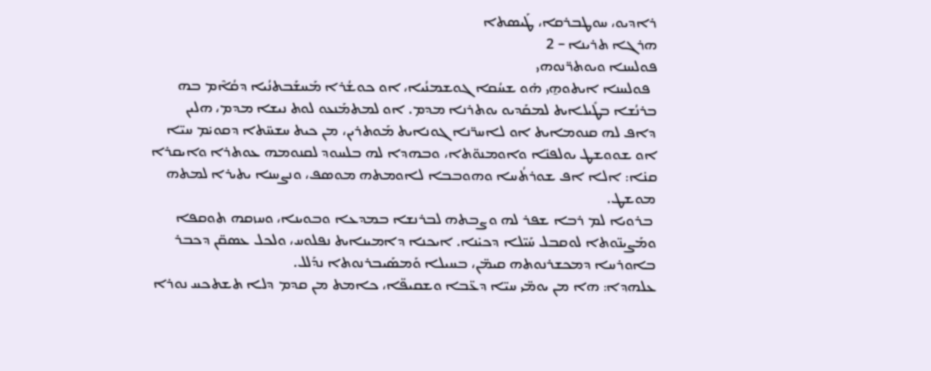ܪܐܕܝܘ، ܚܘܛܒܪܩܐ، ܛܰܝܣܬܐ
ܗܪܓܐ ܬܪܝܢܐ – 2
ܦܘܠܚܢܐ ܘܝܘܬܪ̈ܢܘܗܝ
  ܦܘܠܚܢܐ ܐܝܬܘܗ̱ܝ ܗ̇ܘ ܫܚܳܩܐ ܓܘܫܡܢܳܝܐ، ܐܘ ܟܘܫܳܪܐ ܡܰܚܫܰܒܬܢܳܝܐ ܕܩܳܐܶܡ ܒܗ ܒܪܢܳܫܐ ܒܛܺܝܠܐܝܬ ܠܡܩܰܕܝܘ ܝܘܬܪܢܐ ܡܕܡ. ܐܘ ܠܡܬܡܰܢܥܘ ܠܘܬ ܢܝܫܐ ܡܕܡ، ܗܠܝܢ ܕܐܦ ܠܗ ܩܢܘܡܐܝܬ ܐܘ ܠܐܚܪ̈ܢܐ ܓܘܢܐܝܬ ܡܰܘܬܪܝܢ، ܡܢ ܟܝܬ ܚܫܚ̈ܬܐ ܕܩܘܝ̇ܡ ܚܝ̈ܐ ܐܘ ܫܘܘܫܛ ܝܘܠܦܢ̈ܐ ܘܐܘܡܢܘ̈ܬܐ، ܘܒܗܕܐ ܠܗ ܒܠܚܘܕ ܠܩܢܘܡܗ ܥܘܬܪܐ ܘܐܝܩܪܐ ܩܢ̇ܐ: ܐܠܐ ܐܦ ܫܘܪܬܳܚܐ ܘܗܘܒܒܐ ܠܐܘܡܬܗ ܡܘܣܦ، ܘܢܨܚܢܐ ܝܬܝܪܐ ܠܡܬܗ ܡܘܫܛ.
 ܒܪܘܝܐ ܠܡ ܪܒܐ ܫܦܪ ܠܗ ܘܨܒܬܗ ܠܒܪܢܫܐ ܒܡܕܥܐ ܘܒܘܝܢܐ، ܘܚܙܩܗ ܬܘܩܦܐ ܘܡܰܨܝܢ̈ܘܬܐ ܠܘܩܒܠ ܚܰܝ̈ܠܐ ܕܟܝ̇ܢܐ. ܐܝܟܢܐ ܕܐܡܝܢܐܝܬ ܢܦܠܘܚ، ܘܠܟܠ ܥܣܩ̈ܢ ܕܟܒܪ ܒܐܘܪܚܐ ܕܡܟܫܪܢܘܬܗ ܩܝܡ̈ܢ، ܒܚܝܠܐ ܘܰܡܣܰܝܒܪܢܘܬܐ ܢܕܰܠܠ.
ܥܠܗܕܐ: ܗܐ ܡܢ ܝܘܡ̈ܝ ܚܝ̈ܐ ܕܥ̈ܒܐ ܘܫܩܝܦ̈ܐ، ܟܐܡܬ ܡܢ ܩܕܡ ܕܠܐ ܬܫܬܟܚ ܢܘܪܐ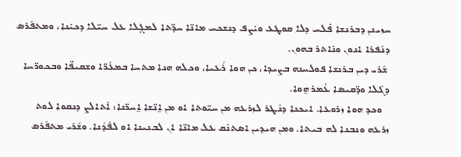ܚܙܝܢܢ ܕܒܪܢܫܐ ܦ̇ܠܚ ܕܠܐ ܩܘܛܥ ܘܝ̇ܨܦ ܕܢܫܟܚ ܡܐܢ̈ܐ ܚܕ̈ܬܐ ܠܡܓ̣ܠܐ ܥܠ ܚܝ̈ܠܐ ܕܟܝ̇ܢܐ، ܘܡܬܦܰܪܣ ܕܢܰܦܪܐ ܐܢܘܢ ܘܢܺܐܬܪ ܒܗܘܢ.
 ܫܰܪܝ ܕܝܢ ܒܪܢܫܐ ܦܘܠܚܢܗ ܒܨܝܕܐ، ܟܢ ܗܘܐ ܪܳܥܝܐ، ܘܟܠܗ ܗܢܐ ܡܬܚܐ ܒܡܥܰܪ̈ܐ ܘܫܩܝܦ̈ܐ ܘܒܟܘܪ̈ܚܐ ܕܓܶܠܐ ܘܕ̈ܩܝܣܐ ܥ̇ܡܪ ܗ̱ܘܐ.
   ܘܟܕ ܗܘܐ ܙܪܘܥܐ. ܐܝܟܢܐ ܕܢܶܛܪ ܠܙܪܥܗ ܡܢ ܚܝ̈ܘܬܐ ܐܘ ܡܢ ܐ̱ܢ̈ܫܐ ܐ̱ܚܪ̈ܢܐ: ܐܶܬܐܠܨ ܕܢܩܘܐ ܠܘܬ ܙܪܥܗ ܘܢܒܢܐ ܠܗ ܒܝܬܐ. ܘܡܢ ܗܝܕܝܢ ܐܣܬܢܶܩ ܥܠ ܡܐܢ̈ܐ ܐܢ ܠܒܢܝܢܐ ܐܘ ܠܦܰܕܳܢܐ. ܘܫܰܪܝ ܡܬܦܰܪܣ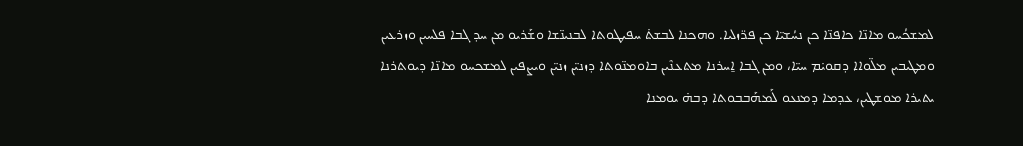ܠܡܫܟܳܚܘ ܡܐܢ̈ܐ ܟܐܦܢ̈ܐ ܟܢ ܢܚܳܫܝ̈ܐ ܟܢ ܦܪ̈ܙܠܝܐ. ܘܗܟܢܐ ܠܒܫܬ̇ ܚܦܝܛܘܬܐ ܠܒܢܝܢ̈ܫܐ ܘܫܰܪܝܘ ܡܢ ܚܕ ܓܒܐ ܦܠܚܝܢ ܘܙܪܥܝܢ ܘܡܛܝܒܝܢ ܡܠ̈ܘܐܐ ܕܩܘܝ̇ܡ ܚܝ̈ܐ، ܘܡܢ ܓܒܐ ܐ̱ܚܪܢܐ ܡܬܥܢܶܝܢ ܒܐܘܡܢ̈ܘܬܐ ܕܙܢܝ̈ܢ ܙܢܝ̈ܢ ܘܝܨܦܝܢ ܠܡܫܟܚܘ ܡܐܢ̈ܐ ܕܝܘܬܪܢܐ ܝܬܝܪܐ ܡܘܫܛܝܢ، ܥܕܡܐ ܕܡܢܥܘ ܠܰܡܗܰܒܒܘܬܐ ܕܒܗ̇ ܝܘܡܢܐ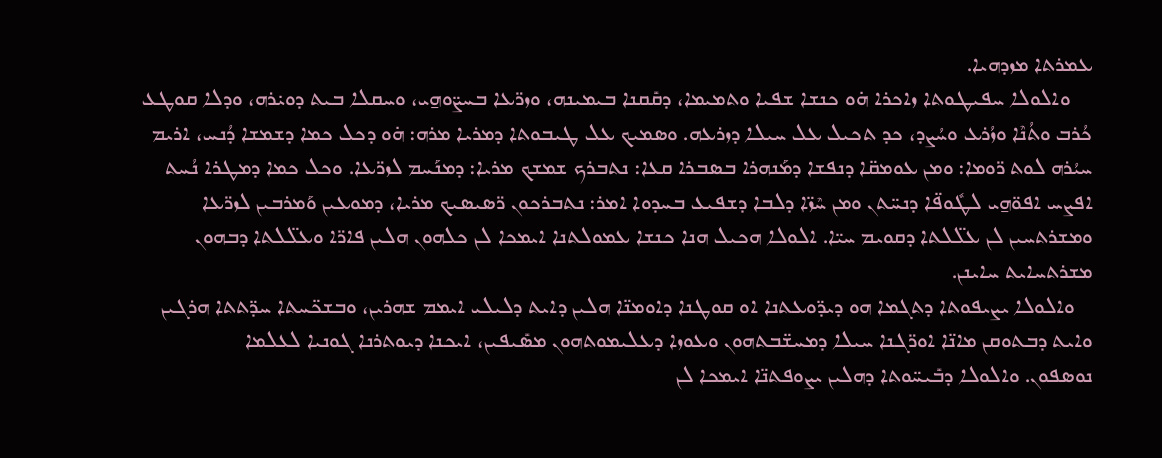ܥܡܪܬܐ ܡܙܕܗܝܐ.
    ܘܐܠܘܠܐ ܚܦܝܛܘܬܐ ܙܐܟܪܐ ܗ̇ܘ ܟܢܫܐ ܫܦܝܐ ܘܬܡܝܡܐ، ܕܩܺܩܢܐ ܒܝܡܝܢܗ، ܘܙܪ̈ܥܐ ܒܚܨ̈ܘܗ̱ܝ، ܘܚܩܠܐ ܒܝܬ ܕܘܝ̇ܪܗ، ܘܕܠܐ ܩܘܛܥ ܟܳܪܒ ܘܬܳܢܶܐ ܘܙܳܪܥ ܘܚܳܨܕ، ܟܕ ܬܟܝܠ ܥܠ ܚܝܠܐ ܕܙܪܥܗ. ܘܣܡܝܟ ܥܠ ܛܝܒܘܬܐ ܕܡܪܝܐ ܡܪܗ: ܗ̇ܘ ܕܟܠ ܟܡܐ ܕܫܡܫܐ ܕܳܢܚ، ܐܪܝܡ ܚܝܳܪܗ ܠܘܬ ܪ̈ܘܡܐ: ܘܡܢ ܥܘܡܩ̈ܐ ܕܢܦܫܐ ܕܡܰܢܗܪܐ ܒܣܒܪܐ ܩܥܐ: ܢܬܒܪܟ ܫܡܫܟ ܡܪܝܐ: ܕܡܢܰܚܡ ܠܙܪ̈ܥܐ. ܘܟܠ ܟܡܐ ܕܡܛܪܐ ܢܳܚܬ ܐܦܨܚ ܐܦܘ̈ܗ̱ܝ ܠܛܽܘܦ̈ܐ ܕܢܚ̈ܬܢ ܘܡܢ ܚܶܙ̈ܐ ܕܠܒܐ ܕܫܦܝܥ ܒܚܕܘܐ ܐܡܪ: ܢܬܒܪܟܘܢ ܪ̈ܣܝܣܝܟ ܡܪܝܐ، ܕܡܘܥܝܢ ܘܰܡܪܒܝܢ ܠܙܪ̈ܥܐ ܘܡܫܪܬܚܝܢ ܠܢ ܥܠ̈ܠܬܐ ܕܩܘܝܡ ܚܝ̈ܐ. ܐܠܘܠܐ ܗܟܝܠ ܗܢܐ ܟܢܫܐ ܥܡܘܠܬܢܐ ܐܝܡܟܐ ܠܢ ܟܠܗܘܢ ܗܠܝܢ ܦܐܪ̈ܐ ܘܥܠ̈ܠܬܐ ܕܒܗܘܢ ܡܫܪܬܚܐܝܬ ܚܐܝܢܢ.
   ܘܐܠܘܠܐ ܝܨܝܦܘܬܐ ܕܬܓܡܐ ܗܘ ܕܝܕ̈ܘܥܬܢܐ ܐܘ ܩܘܛܢܐ ܕܐܘܡܢ̈ܐ ܗܠܝܢ ܕܐܝܬ ܕܠܝܠܝ ܐܝܡܡ ܫܗܪܝܢ، ܘܒܫܟ̈ܚܬܐ ܚܕ̈ܬܬܐ ܗܪܓܝܢ ܘܐܝܬ ܕܒܬܘܩܢ ܡܐܢ̈ܐ ܐܘܪ̈ܓܢܐ ܚܝܠܐ ܕܡܚܫ̈ܒܬܗܘܢ ܘܥܘܙܐ ܕܥܠܝܡܘܬܗܘܢ ܡܣܺܝܦܝܢ، ܐܝܟܢܐ ܕܝܘܬܪܢܐ ܓܘܢܝܐ ܠܥܠܡܐ
ܢܘܣܦܘܢ. ܘܐܠܘܠܐ ܕܒܺܝܚ̈ܘܬܐ ܕܗܠܝܢ ܝܨܘܦܬܢ̈ܐ ܐܝܡܟܐ ܠܢ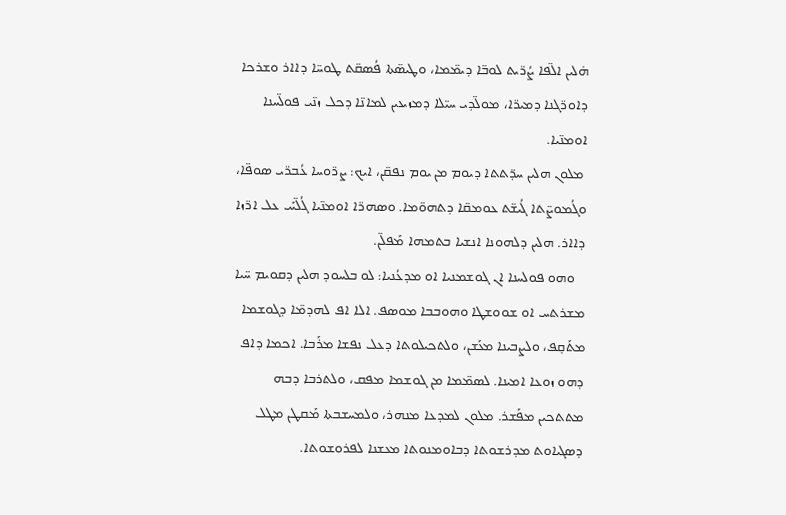ܗ̇ܠܝܢ ܐܠ̈ܦܐ ܨܳܪ̈ܝܬ ܠܘܒ̈ܐ ܕܝܡ̈ܡܐ، ܘܛܝܣ̈ܬܐ ܦܳܣܩ̈ܬ ܛܘܚ̈ܐ ܕܐܐܪ ܘܫܪܟܐ ܕܐܘܪ̈ܓܢܐ ܕܡܝܪ̈ܐ، ܡܘܠ̈ܕܝ ܚܝ̈ܠܐ ܕܡܙܝܥܝܢ ܠܡܐܢ̈ܐ ܕܟܠ ܙܢ̈ܝ ܦܘܠ̈ܚܢܐ ܐܘܡܢ̈ܝܐ.
 ܡܠܘܢ ܗܠܝܢ ܚܕ̈ܬܬܐ ܕܝܘܡ ܡܢ ܝܘܡ ܢܦܩ̈ܢ، ܐܝܟ: ܨܪ̈ܘܚܐ ܥܳܒܪ̈ܝ ܣܘܦ̈ܐ، ܘܓܳܡܘܨ̈ܬܐ ܓܳܝܫ̈ܬ ܥܘܡܩ̈ܐ ܕܬܗܘ̈ܡܐ. ܘܣܗܪ̈ܐ ܐܘܡܢ̈ܝܐ ܓܳܠ̈ܝܰܝ ܥܠ ܐܪ̈ܙܐ ܕܐܐܪ. ܗܠܝܢ ܕܠܗܘܢܐ ܐܢܫܝܐ ܒܬܡܗܐ ܡܰܦܠ̈ܢ.
   ܘܗܘ ܦܘܠܚܢܐ ܐܢ ܓܘܫܡܢܝܐ ܐܘ ܡܕܥܳܢܝܐ: ܠܘ ܒܠܚܘܕ ܗܠܝܢ ܕܩܘܝܡ ܚ̈ܝܐ ܡܫܪܬܚ ܐܘ ܫܘܘܫܛܐ ܘܗܘܒܒܐ ܡܘܣܦ. ܐܠܐ ܐܦ ܠܗܕܡ̈ܐ ܕܓܘܫܡܐ ܡܬܰܩ̣ܦ، ܘܠܨܒܝܢܐ ܡܥܰܫܢ، ܘܠܬܟܝܠܘܬܐ ܕܥܠ ܢܦܫܐ ܡܪܰܒܐ. ܐܟܡܐ ܕܐܦ ܕܗܘ ܙܘܥܐ ܐܡܝܢܐ. ܠܣܡ̈ܡܐ ܡܢ ܓܘܫܡܐ ܡܦܩ، ܘܠܬܪܒܐ ܕܒܗ ܡܬܬܟܝܢ ܡܦܰܫܪ. ܡܠܘܢ ܠܡܕܥܐ ܡܢܗܪ، ܘܠܡܚܫܒܬܐ ܡܰܩܛܢ ܡܛܠ ܕܣܓܝܐܘܬ ܡܕܪܫܘܬܐ ܕܒܐܘܡܢܘܬܐ ܡܥܫܢܐ ܠܦܪܘܫܘܬܐ.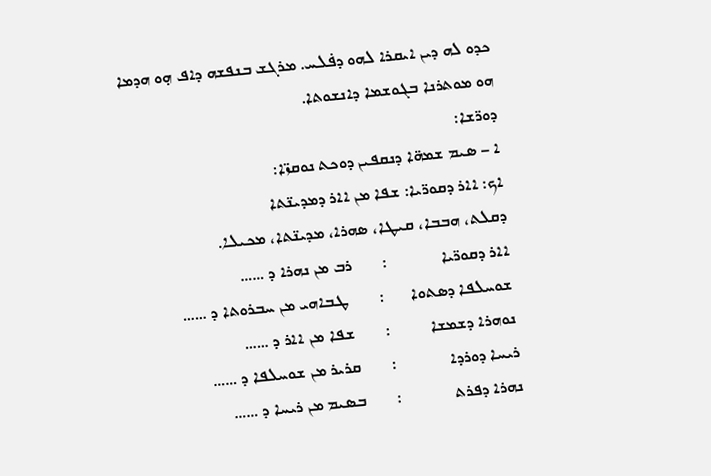ܟܕܘ ܠܗ ܕܝܢ ܐܝܩܪܐ ܠܗܘ ܕܦ̇ܠܚ. ܡܪܓܫ ܒܢܦܫܗ ܕܐܦ ܗ̣ܘ ܗܕܡܐ ܗܘ ܡܘܬܪܢܐ ܒܓܘܫܡܐ ܕܐܢܫܘܬܐ.
ܕܘܪ̈ܫܐ:
ܐ – ܣܝܡ ܫܡܗ̈ܐ ܕܢܩܦܝܢ ܕܘܟܬ ܢܘܩܙ̈ܐ:
ܐܟ: ܐܐܪ ܕܩܘܪ̈ܝܐ: ܫܦܐ ܡܢ ܐܐܪ ܕܡܕܝܢ̈ܬܐ
ܕܩܠܬ، ܗܒܒܐ، ܩܝܛܐ، ܣܗܪܐ، ܡܕܝܢ̈ܬܐ، ܡܟܝܠܐ.
ܐܐܪ ܕܩܘܪ̈ܝܐ            :       ܪܒ ܡܢ ܢܗܪܐ ܕ ……
ܫܘܚܠܦܐ ܕܣܬܘܐ      :       ܛܒܐܗܝ ܡܢ ܚܒܪܘܬܐ ܕ ……
ܢܘܗܪܐ ܕܫܡܫܐ         :       ܫܦܐ ܡܢ ܐܐܪ ܕ ……
ܪܝܚܐ ܕܘܪܕܐ            :       ܩܪܝܪ ܡܢ ܫܘܚܠܦܐ ܕ ……
ܢܗܪܐ ܕܦܪܬ            :       ܒܣܝܡ ܡܢ ܪܝܚܐ ܕ ……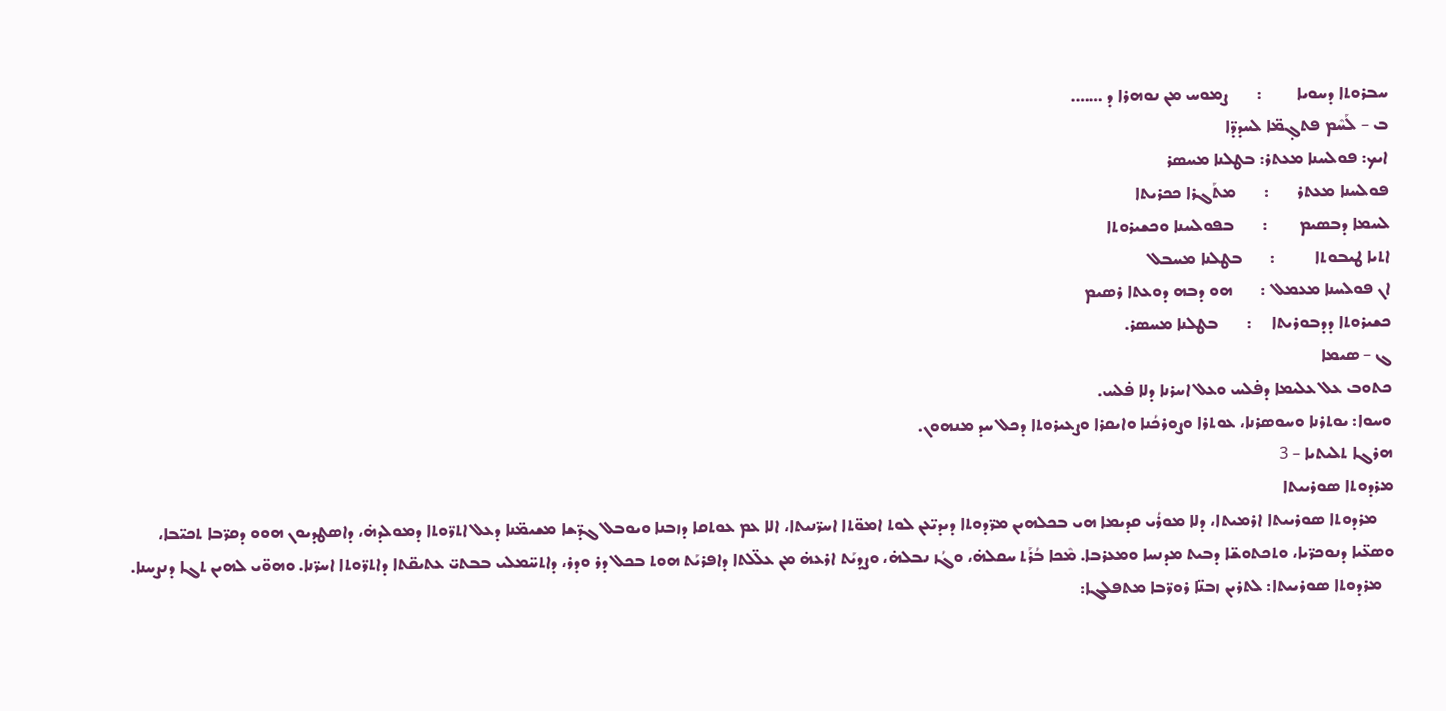ܚܒܪܘܬܐ ܕܚܘܝܐ         :       ܨܡܘܚ ܡܢ ܢܘܗܪܐ ܕ …….
ܒ – ܠܰܚܶܡ ܦܬܓ̣ܡ̈ܐ ܠܚܕܕ̈ܐ
ܐܝܟ: ܦܘܠܚܢܐ ܡܥܬܪ: ܒܛܠܢܐ ܡܚܣܪ
ܦܘܠܚܢܐ ܡܥܬܪ       :       ܡܬܰܓܪܐ ܟܟܪܝܬܐ
ܠܚܡܐ ܕܒܣܝܡ        :       ܒܦܘܠܚܢܐ ܘܟܫܝܪܘܬܐ
ܐܬܝܐ ܛܝܒܘܬܐ          :       ܒܛܠܢܐ ܡܚܒܠ
ܐܢ ܦܘܠܚܢܐ ܡܥܡܠ  :       ܗܘ ܕܒܗ ܕܘܥܬܐ ܪܣܝܡ
ܟܫܝܪܘܬܐ ܕܕܒܘܪܝܬܐ     :       ܒܛܠܢܐ ܡܚܣܪ.
ܓ – ܣܝܡܐ
ܟܬܘܒ ܥܠ ܥܠܝܡܐ ܕܦ̇ܠܚ ܘܥܠ ܐܚܪܢܐ ܕܠܐ ܦ̇ܠܚ.
ܘܚܘܐ: ܝܘܬܪܢܐ ܘܚܘܣܪܢܐ، ܥܘܬܪܐ ܘܨܘܪܟܳܢܐ ܘܐܝܩܪܐ ܘܨܥܝܪܘܬܐ ܕܟܠ ܚܕ ܡܢܗܘܢ.
ܗܪܓܐ ܬܠܝܬܝܐ – 3
ܡܪܕܘܬܐ ܣܘܪܝܝܬܐ
    ܡܪܕܘܬܐ ܣܘܪܝܝܬܐ ܐܪܡܝܬܐ، ܕܠܐ ܡܘܪܳܝ ܩܕܝܡܐ ܗܝ ܒܟܠܗܝܢ ܡܪ̈ܕܘܬܐ ܕܝܕܝ̈ܥܢ ܠܘܬ ܐܡܘ̈ܬܐ ܐܚܪ̈ܢܝܬܐ، ܐܠܐ ܥܡ ܥܘܬܩܐ ܕܙܒܢܐ ܘܝܘܒܠ ܓܕ̈ܫܐ ܡܫܝܡ̈ܢܐ ܕܥܠ ܐܬܪ̈ܘܬܐ ܕܡܘܠܕܗ̇، ܕܐܣܛܕܝܘܢ ܗܘܘ ܕܩܪ̈ܒܐ ܬܟܝ̈ܒܐ، ܘܣܥ̈ܝܐ ܕܢܘܟܪ̈ܝܐ، ܘܬܟܬܘܫ̈ܐ ܕܒܝܬ ܡܕܢܚܐ ܘܡܥܪܒܐ. ܡܶܟܐ ܒܳܪܰܬ ܚܩܠܗ̇، ܘܓܳܙ ܢܒܠܗ̇، ܘܨܕܝܰܬ ܐܪܥܗ̇ ܡܢ ܥܠ̈ܠܬܐ ܕܐܦܪܝܰܬ ܗܘܬ ܒܟܠ ܕܪ ܘܕܪ، ܕܐܬܚ̈ܡܠܝ ܒܒܬܝ̈ ܥܬܝܩ̈ܬܐ ܕܐܬܪ̈ܘܬܐ ܐܚܪ̈ܢܐ. ܘܗܘ̈ܝ ܠܗܝܢ ܬܓܐ ܕܢܨܚܢܐ.
   ܡܪܕܘܬܐ ܣܘܪܝܝܬܐ: ܠܬܪܝܢ ܙܒܢ̈ܐ ܪܘܪ̈ܒܐ ܡܬܦܠܓܐ: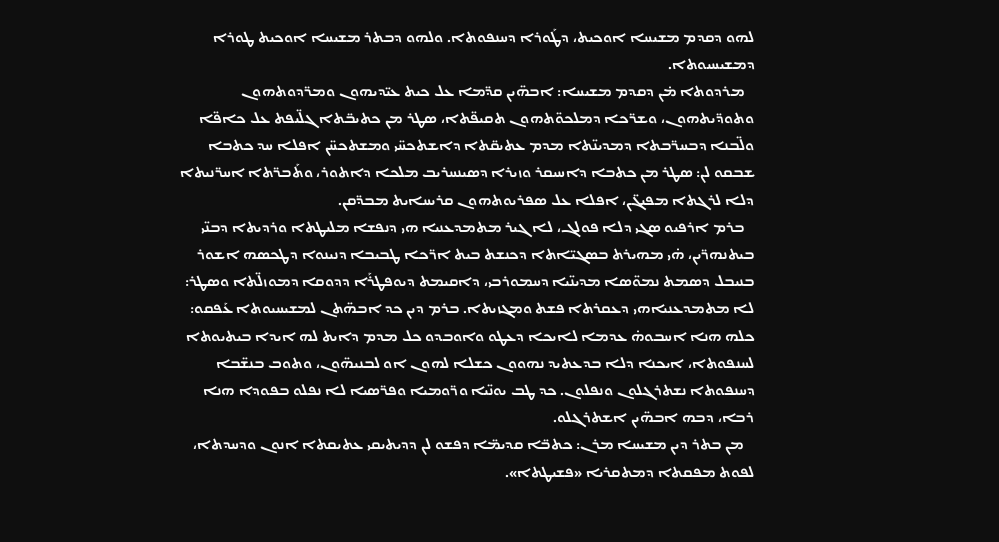ܠܗܘ ܕܩܕܡ ܡܫܝܚܐ ܐܘܟܝܬ، ܕܛܰܘܪܐ ܕܚܢܦܘܬܐ. ܘܠܗܘ ܕܒܬܪ ܡܫܝܚܐ ܐܘܟܝܬ ܛܘܪܐ ܕܡܫܝܚܝܘܬܐ.
   ܡܪܕܘܬܐ ܡ̇ܢ ܕܩܕܡ ܡܫܝܚܐ: ܐܒܗ̈ܝܢ ܩܕ̈ܡܐ ܥܠ ܟܝܬ ܥܝ̈ܕܝܗܘܢ ܘܡܪ̈ܕܘܬܗܘܢ ܘܬܘܕ̈ܝܬܗܘܢ، ܘܫܪ̈ܟܐ ܕܡܠܟܘ̈ܬܗܘܢ ܬܩܝܦ̈ܬܐ، ܣܛܪ ܡܢ ܟܬܝܒ̈ܬܐ ܓܠ̈ܝܦܬ ܥܠ ܟܐܦ̈ܐ ܘܠ̈ܒܢܐ ܕܒܚܪ̈ܒܬܐ ܕܡܕܝܢ̈ܬܐ ܡܕܡ ܥܬܝܩ̈ܬܐ ܕܐܫܬܟܚ̈ܝ ܘܡܫܬܟܚ̈ܢ ܐܦܠܐ ܚܕ ܟܬܒܐ ܫܒܩܘ ܠܢ: ܣܛܪ ܡܢ ܟܬܒܐ ܕܐܚܝܩܪ ܘܙܝܪܐ ܕܣܝܢܚܪܝܒ ܡܠܟܐ ܕܐܬܘܪ، ܘܬܰܒܪ̈ܬܐ ܐܚܪ̈ܢܝܬܐ ܕܠܐ ܠܪܓܬܐ ܡܦܝܓ̈ܢ، ܐܦܠܐ ܥܠ ܣܦܪܝܘܬܗܘܢ ܩܪܝܚܐܝܬ ܡܒܕ̈ܩܢ.
   ܒܪܡ ܐܪܦܝܘ ܣܓܝ ܕܠܐ ܦܘܠܓ، ܠܐ ܓܝܪ ܡܬܡܕܥܢܝܐ ܗܝ ܕܢܦܫܐ ܡܠܝܛܬܐ ܘܪܕܝܬܐ ܕܒܢ̈ܝ ܒܝܬܢܗܪ̈ܝܢ، ܗ̇ܝ ܡܗܝܪܬ ܒܣܓܝ̈ܐܬܐ ܕܟܢܫܬ ܒܝܬ ܐܪ̈ܟܐ ܛܒܝܒܐ ܕܢܝܢܘܐ ܕܛܟܣܗ ܐܫܘܪ ܒܢܝܒܠ ܕܣܡܬ ܢܡܘ̈ܣܐ ܡܕܝܢ̈ܝܐ ܕܚܡܘܪܒܝ، ܕܐܩܝܡܬ ܕܝܘܦܛܪܰܐ ܕܕܘܩܐ ܕܡܘܙܠ̈ܬܐ ܘܣܛܪ: ܠܐ ܡܬܡܕܥܢܝܐܗܝ ܕܥܩܪܬܐ ܦܫܬ ܘܡܓܙܝܬܐ. ܒܪܡ ܕܝܢ ܟܕ ܐܒܗ̈ܬܢ ܠܡܫܝܚܝܘܬܐ ܥܰܦܩܘ: ܟܠܗ ܗܢܐ ܐܚܒܘܗ̇ ܥܕܡܐ ܠܐܝܟܐ ܕܥܛܘ ܘܐܘܒܕܘ ܟܠ ܡܕܡ ܕܐܝܬ ܠܗ ܐܝܕܐ ܒܝܬܝܘܬܐ ܠܚܢܦܘܬܐ، ܐܝܟܢܐ ܕܠܐ ܒܕܥܬܝܕ ܢܗܘܘܢ ܟܫܠܐ ܠܗܘܢ ܐܘ ܠܒܢܝܗ̈ܘܢ، ܘܬܘܒ ܒܢܫ̈ܒܐ ܕܚܢܦܘܬܐ ܢܫܬܪܓܠܘܢ ܘܢܦܠܘܢ. ܟܕ ܛܒ ܝܘܢ̈ܝܐ ܘܪ̈ܘܡܝܐ ܘܦܪ̈ܣܝܐ ܠܐ ܢܦܠܘ ܒܦܘܕܐ ܗܢܐ ܪܒܐ، ܕܒܗ ܐܒܗ̈ܝܢ ܐܫܬܪܓܠܘ.
   ܡܢ ܒܬܪ ܕܝܢ ܡܫܝܚܐ ܡܪܢ: ܟܬܒ̈ܐ ܩܕܝܡ̈ܐ ܕܦܫܘ ܠܢ ܕܕܝܬܝܩܝ ܥܬܝܩܬܐ ܐܢܘܢ ܘܕܚܕܬܐ، ܠܦܘܬ ܡܦܩܬܐ ܕܡܬܩܪܝܐ «ܦܫܝܛܬܐ».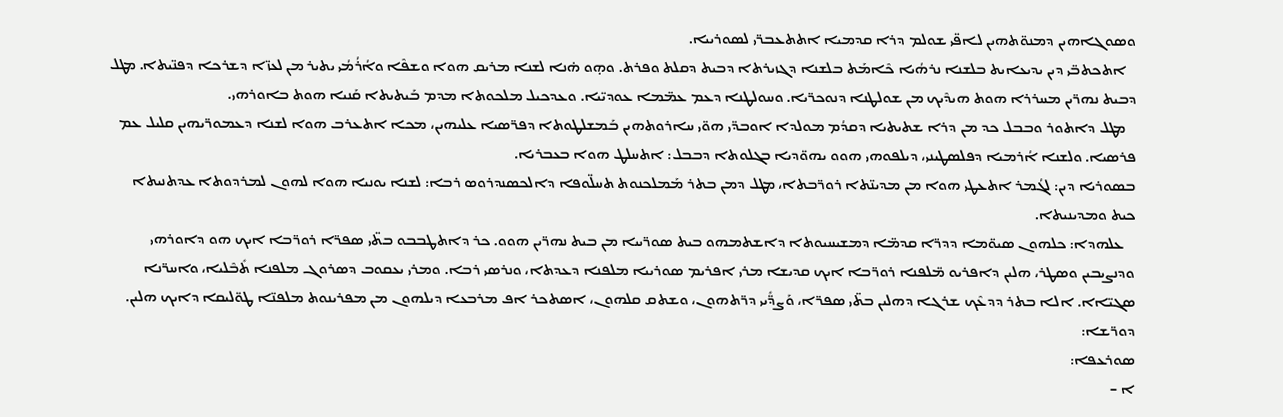ܘܣܘܓܐܗܝܢ ܕܡܢܘ̈ܬܗܝܢ ܠܐܦ̈ܝ ܫܘܠܡ ܕܪܐ ܩܕܡܝܐ ܐܬܬܥܒܪ̈ܝ ܠܣܘܪܝܝܐ.
   ܐܬܟܬܒ̈ܝ ܕܝܢ ܝܕܝܥܐܝܬ ܒܠܫܢܐ ܢܪܗܳܝܐ ܟܶܐܡܰܬ ܒܠܫܢܐ ܕܓܙܝܪܬܐ ܕܒܝܬ ܕܩܠܬ ܘܦܪܬ. ܘܗ̣ܘ ܗ̇ܢܐ ܠܫܢܐ ܡܪܝܩ ܗܘܐ ܘܫܦܶܐ ܘܐܳܪܳܡܳܝ ܝܬܝܪ ܡܢ ܠܥܙ̈ܐ ܕܫܪܟܐ ܕܦܢ̈ܝܬܐ. ܡܛܠ ܕܒܝܬ ܢܗܪ̈ܝܢ ܡܚܪܪܐ ܗܘܬ ܗܝܕܶܝܟ ܡܢ ܫܘܠܛܢܐ ܕܢܘܟܪ̈ܝܐ. ܘܚܘܠܛܢܐ ܕܥܡ ܥܡ̈ܡܐ ܥܘܕܝ̈ܝܐ. ܘܥܕܟܝܠ ܡܠܟܘܬܐ ܡܕܡ ܒܰܝܬܝܬܐ ܩܰܢܝܐ ܗܘܬ ܒܐܘܪܗܝ.
   ܡܛܠ ܕܐܬܘܪ ܘܒܒܠ ܟܕ ܡܢ ܕܪܐ ܫܬܝܬܝܐ ܕܩܕܳܡ ܡܘܠܕܐ ܐܘܒܕ̈ܝ ܗܘ̈ܝ ܚܐܪܘܬܗܝܢ ܒܰܡܫܠܛܘܬܐ ܕܦܪ̈ܣܝܐ ܥܠܝܗܝܢ، ܡܟܐ ܐܬܥܪܒ ܗܘܐ ܠܫܢܐ ܕܥܡܘܪ̈ܝܗܝܢ ܩܠܝܠ ܥܡ ܦܪܣܝܐ. ܘܠܫܢܐ ܐܳܪܡܝܐ ܕܦܠܣܛܝܢܝ، ܕܝܠܦܘܗܝ ܗܘܘ ܝܗܘ̈ܕܝܐ ܒܓܠܘܬܐ ܕܒܒܠ: ܐܬܚܠܛ ܗܘܐ ܒܥܒܪܝܐ.
ܒܣܘܪܝܐ ܕܝܢ: ܠܓܳܡܪ ܐܬܥܛܝ ܗܘܐ ܡܢ ܡܕܝܢ̈ܬܐ ܪܘܪ̈ܒܬܐ، ܡܛܠ ܕܡܢ ܒܬܪ ܡܰܡܠܟܢܘܬ ܬܚܠ̈ܘܦܐ ܕܐܠܟܣܢܕܪܘܣ ܪܒܐ: ܠܫܢܐ ܝܘܢܝܐ ܗܘܐ ܠܗܘܢ ܠܡܪܕܘܬܐ ܥܕܬܢܝܬܐ ܟܝܬ ܘܡܕܝܢܝܬܐ.
   ܥܠܗܕܐ: ܟܠܗܘܢ ܣܝܘ̈ܡܐ ܕܕܪ̈ܐ ܩܕܡ̈ܐ ܕܡܫܝܚܝܘܬܐ ܕܐܫܬܡܗܘ ܒܝܬ ܣܘܪ̈ܝܝܐ ܡܢ ܒܝܬ ܢܗܪ̈ܝܢ ܗܘܘ. ܟܪ ܕܐܬܛܒܒܘ ܒܬ̈ܝ ܣܦܪ̈ܐ ܪܘܪ̈ܒܐ ܐܝܟ ܗܘ ܕܐܘܪܗܝ ܘܕܢܨܝܒܝܢ ܘܣܛܪ، ܗܠܝܢ ܕܐܦܪܝܘ ܡ̈ܠܦܢܐ ܪܘܪ̈ܒܐ ܐܝܟ ܩܕܝܫܐ ܡܪܝ ܐܦܪܝܡ ܣܘܪܝܝܐ ܡܠܦܢܐ ܕܥܕܬܐ، ܘܢܪܣܝ ܪܒܐ. ܘܡܪܝ ܝܥܩܘܒ ܕܣܪܘܓ ܡܠܦܢܐ ܬܺܒܶܠܝܐ، ܘܐܚܪ̈ܢܐ ܣܓܝ̈ܐܐ. ܐܠܐ ܒܬܪ ܕܕܥܶܟ ܫܪܓܐ ܕܗܠܝܢ ܒܬ̈ܝ ܣܦܪ̈ܐ، ܘܰܨܕ̈ܺܝܝ ܕܪ̈ܬܗܘܢ، ܘܫܬܩ ܩܠܗܘܢ، ܐܣܬܟܪ ܐܦ ܡܪܒܥܐ ܕܝܠܗܘܢ ܡܢ ܡܦܪܝܢܘܬ ܡܠܦܢ̈ܐ ܛܘ̈ܠܝܩܐ ܕܐܝܟ ܗܠܝܢ.
ܕܘܪ̈ܫܐ:
ܣܘܪܥܦܐ:
ܐ –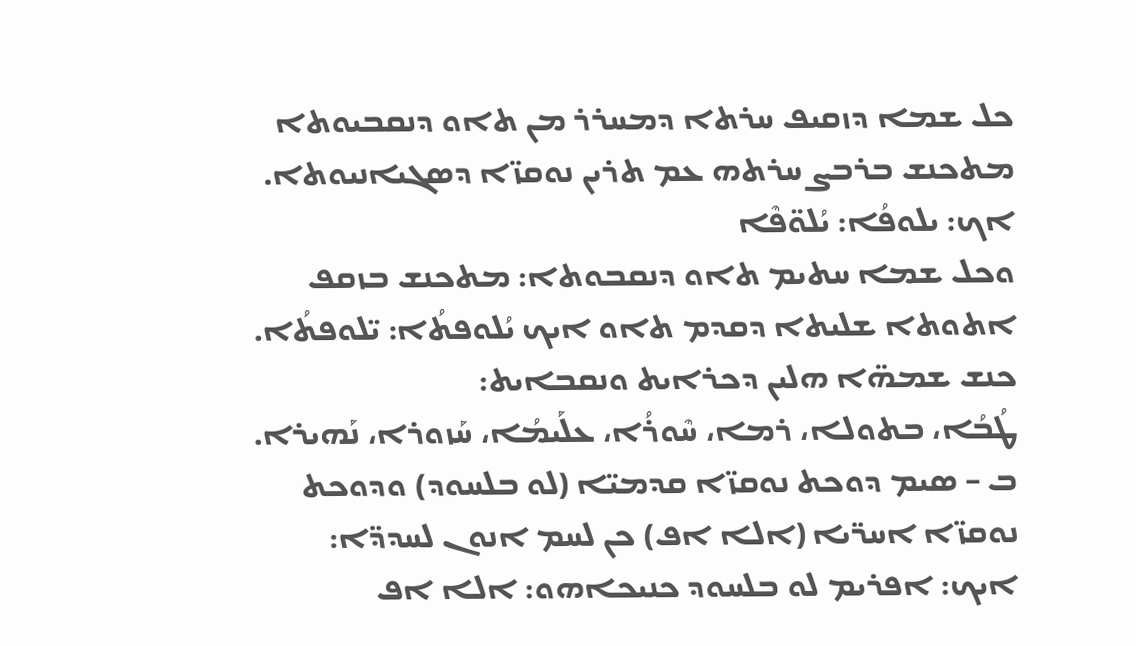ܟܠ ܫܡܐ ܕܙܩܝܦ ܚܪܬܐ ܕܡܚܪܪ ܡܢ ܬܐܘ ܕܢܩܒܝܘܬܐ ܡܬܟܢܫ ܒܪܒܨ ܚܪܬܗ ܥܡ ܬܪܝܢ ܢܘܩܙ̈ܐ ܕܣܓܝܐܢܝܘܬܐ.
ܐܟ: ܝܠܘܦܳܐ: ܝܳܠܘ̈ܦܶܐ
ܘܟܠ ܫܡܐ ܚܬܝܡ ܬܐܘ ܕܢܩܒܘܬܐ: ܡܬܟܢܫ ܒܙܩܦ ܐܬܘܬܐ ܫܠܝܬܐ ܕܩܕܡ ܬܐܘ ܐܝܟ ܝܳܠܘܦܬܳܐ: ܝ̈ܠܘܦܬܳܐ.
ܟܢܫ ܫܡܗ̈ܐ ܗܠܝܢ ܕܟܪܐܝܬ ܘܢܩܒܐܝܬ:
ܛܳܒܳܐ، ܒܬܘܠܐ، ܪܡܐ، ܚܶܘܪܳܐ، ܥܠܰܝܡܳܐ، ܚܰܙܘܪܐ، ܢܰܗܝܪܐ.
ܒ – ܣܝܡ ܕܘܟܬ ܢܘܩܙ̈ܐ ܩܕܡܝ̈ܐ (ܠܘ ܒܠܚܘܕ) ܘܕܘܟܬ ܢܘܩܙ̈ܐ ܐܚܪ̈ܝܐ (ܐܠܐ ܐܦ) ܟܢ ܠܚܡ ܐܢܘܢ ܠܚܕܕ̈ܐ:
ܐܝܟ: ܐܦܪܝܡ ܠܘ ܒܠܚܘܕ ܟܢܝܟܐܗܘ: ܐܠܐ ܐܦ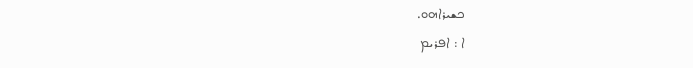ܟܫܝܪܐܗܘ.
ܐ : ܐܦܪܝܡ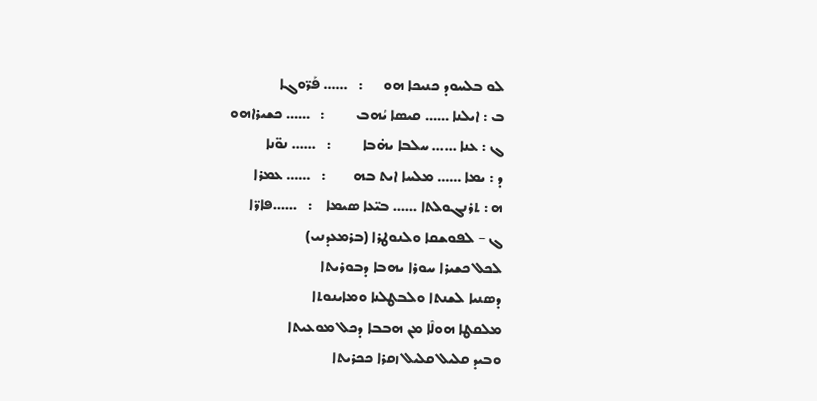ܠܘ ܒܠܚܘܕ ܟܢܝܟܐ ܗܘ      :   …… ܦܰܪ̈ܘܓܐ
ܒ : ܐܝܠܢܐ …… ܩܝܣܐ ܝܳܗܒ         :   …… ܟܫܝܪܐܗܘ
ܓ : ܥܢܐ …… ܚܠܒܐ ܝܗ̇ܒܐ         :   …… ܢܘ̈ܢܐ
ܕ : ܝܡܐ …… ܡܠܚܐ ܐܝܬ ܒܗ        :   …… ܥܡܪܐ
ܗ : ܬܪܢܓܘܠܬܐ …… ܒܝ̈ܥܐ ܣܝܡܐ    :   ……ܦܐܪ̈ܐ
ܓ – ܠܦܘܫܩܐ ܘܠܢܘܛܪܐ (ܒܪܡܥܕܢܝ)
ܠܟܠ ܟܫܝܪܐ ܚܘܪܐ ܝܗܒܐ ܕܒܘܪܝܬܐ
ܕܣܢܝܐ ܠܫܢܬܐ ܘܠܒܛܠܢܐ ܘܡܐܝܢܘܬܐ
ܡܠܩܛܐ ܗܘܠܶܐ ܡܢ ܗܒܒܐ ܕܟܠ ܡܘܥܝܬܐ
ܘܒܝܕ ܩܠܝܠ ܩܠܝܠ ܙܩܪܐ ܟܟܪܝܬܐ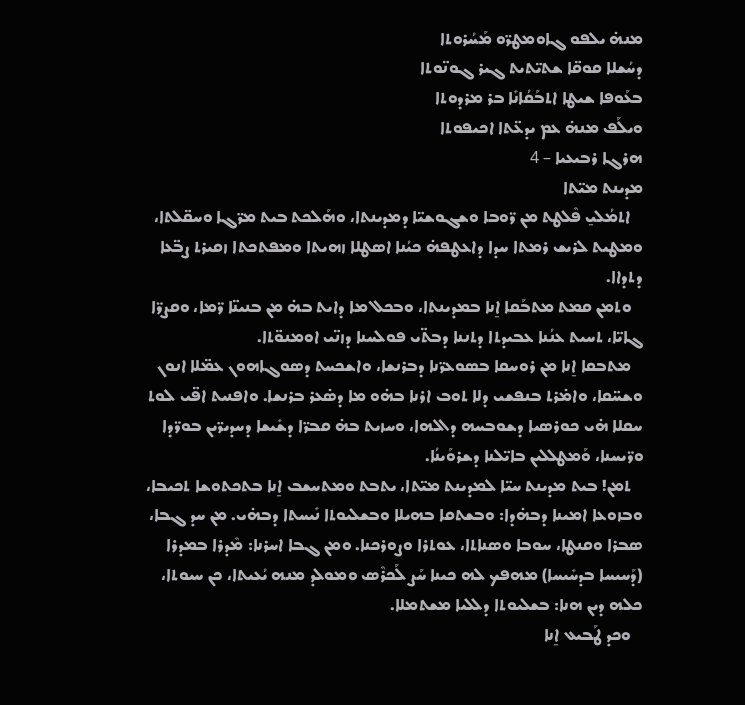ܡܢܗ̇ ܝܠܦܘ ܓܐܘܡܛܪ̈ܘ ܡܰܚܳܪܘܬܐ
ܕܚܳܫܠܐ ܩܘܩ̈ܐ ܫܬܝ̈ܬܝܬ ܓܝܪ ܓܘܢ̈ܘܬܐ
ܒܥܰܘܦܐ ܫܝܛܐ ܐܬܒܰܩܳܐܢܺܐ ܒܪ ܡܪܕܘܬܐ
ܘܝܠܰܦ ܡܢܗ̇ ܥܡ ܝܕܥ̈ܬܐ ܐܟܝܦܘܬܐ
ܗܪܓܐ ܪܒܝܥܝܐ – 4
ܡܕܝܢܬ ܡܝ̈ܬܐ
   ܐܬܡܳܠܝ̱ ܦܶܠܛܬ ܡܢ ܪ̈ܘܒܐ ܘܫܓܘܫܝ̈ܐ ܕܡܕܝܢܬܐ، ܘܗܰܠܟܬ ܒܝܬ ܡܪ̈ܓܐ ܘܚܩ̈ܠܬܐ، ܘܡܛܝܬ ܠܪܝܫ ܪܡܬܐ ܚܕܐ ܕܐܥܛܦܗ̇ ܟܝܳܢܐ ܐܣܛܠܐ ܙܗܝܬܐ ܘܡܦܬܟܬܐ ܙܩܝܪܬ ܨܒ̈ܥܐ ܕܬܕܐܐ.
   ܘܬܡܢ ܩܡܬ ܡܬܒܰܩܐ ܐ̱ܢܐ ܒܡܕܝܢܬܐ، ܘܒܟܠ ܡܐ ܕܐܝܬ ܒܗ̇ ܡܢ ܒܢܝܢ̈ܐ ܪ̈ܡܐ، ܘܩܨܪ̈ܐ ܓܐܝ̈ܐ، ܬܚܝܬ ܥܢܳܢܐ ܥܒܝܕܬܐ ܕܬܢܢܐ ܕܒܬ̈ܝ ܦܘܠܚܢܐ ܕܙܢ̈ܝ ܐܘܡܢܘ̈ܬܐ.
   ܡܬܒܩܐ ܐ̱ܢܐ ܡܢ ܪܘܚܩܐ ܒܣܘܥܪ̈ܢܐ ܕܒܪܢܫܐ، ܘܐܫܟܚܬ ܕܣܘܓܐܗܘܢ ܥܡ̈ܠܐ ܐܢܘܢ ܘܫܚ̈ܩܐ، ܘܐܡ̇ܪܬ ܒܢܦܫܝ ܕܠܐ ܬܘܒ ܐܪܢܐ ܒܗ̇ܘ ܡܐ ܕܣ̇ܥܪ ܒܪܢܫܐ. ܘܐܦܢܝܬ ܐܦ̈ܝ ܠܘܬ ܚܩܠܐ ܗ̇ܝ ܟܘܪܣܝܐ ܕܫܘܒܚܗ ܕܐܠܗܐ، ܘܚܙܝܬ ܒܗ̇ ܩܒܪ̈ܐ ܕܫܺܝܫܐ ܕܚܕܝܪ̈ܝܢ ܒܘܪ̈ܕܐ ܘܪ̈ܝܚܢܐ، ܘܰܡܛܠܠܝܢ ܒܐܝ̈ܠܢܐ ܕܫܪܘܰܝܢܳܐ.
   ܬܡܢ! ܒܝܬ ܡܕܝܢܬ ܚܝ̈ܐ ܠܡܕܝܢܬ ܡܝ̈ܬܐ، ܝܬܒܬ ܘܡܬܚܫܒ ܐ̱ܢܐ ܒܬܟܬܘܫܐ ܬܟܝܒܐ، ܘܒܙܘܥܐ ܐܡܝܢܐ ܕܒܗ̇ܕܐ: ܘܒܫܬܩܐ ܒܗܝܠܐ ܘܒܫܠܝܘܬܐ ܢܺܝܚܬܐ ܕܒܗ̇ܝ. ܡܢ ܚܕ ܓܒܐ، ܣܒܪܐ ܘܩܢܛܐ، ܚܘܒܐ ܘܣܢܐܬܐ، ܥܘܬܪܐ ܘܨܘܪܟܢܐ. ܘܡܢ ܓܒܐ ܐܚܪܢܐ: ܡܶܕܪܐ ܒܡܕܪܐ (ܕܰܚܝܚܐ ܒܕܚܺܝܚܐ) ܡܗܦܟ ܠܗ ܟܝܢܐ ܚܰܨ ܠܰܟܪܶܣ ܘܡܘܠܕ ܡܢܗ ܝܳܥܝܬܐ، ܟܢ ܚܝܘܬܐ، ܟܠܗ ܕܝܢ ܗܢܐ: ܒܫܠܝܘܬܐ ܕܠܠܝܐ ܡܫܬܡܠܐ.
   ܘܟܕ ܛܰܒܝܥ ܐ̱ܢܐ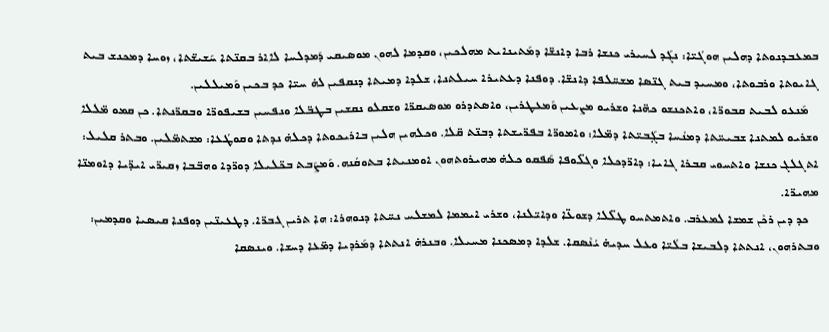ܒܡܥܒܕܢܘܬܐ ܕܗܠܝܢ ܗܘܓܳܝ̈ܐ: ܢܓܰܕ ܠܚܝܪܝ ܟܢܫܐ ܪܒܐ ܕܐܢܫ̈ܐ ܕܡܰܬܝܢܐܝܬ ܡܗܠܟܝܢ، ܘܩܕܡܐ ܠܗܘܢ ܡܘܣܝܩܝ ܕܰܡܕܠܚܐ ܠܐܐܪ ܒܩܢ̈ܬܐ ܚܰܫܝܫ̈ܬܐ، ܙܘܚܐ ܕܡܟܢܫ ܒܝܬ ܓܐܝܘܬܐ ܘܪܒܘܬܐ، ܘܡܚܝܕ ܒܝܬ ܓܢ̈ܣܐ ܡܫܚ̈ܠܦܐ ܕܐܢܫ̈ܐ. ܕܘܦܢܐ ܕܥܬܝܪܐ ܚܝܠܬܢܐ، ܫܠܕܐ ܕܡܝܬܐ ܕܢܩܦܝܢ ܠܗ̇ ܚܝ̈ܐ ܟܕ ܒܟܝܢ ܘܰܡܝܠܠܝܢ.
   ܡܰܢܥܘ ܠܒܝܬ ܩܒܘܪ̈ܐ، ܘܐܬܟܢܫܘ ܟܗ̈ܢܐ ܘܫܪܝܘ ܡܨܥܝܢ ܘܰܡܥܛܪܝܢ، ܘܐܣܬܕܪܘ ܡܘܣܝܩܪ̈ܐ ܘܫܩܠܘ ܢܩܫܝܢ ܒܛܒ̈ܠܐ ܘܢܦܚܝܢ ܒܫܝܦܘܪ̈ܐ ܘܒܩܪ̈ܢܬܐ. ܟܢ ܩܡܘ ܡ̈ܠܠܐ ܘܫܪܝܘ ܠܡܬܢܐ ܫܒܝܚ̈ܬܐ ܕܡܢܳܚܐ ܒܓ̣ܰܒܝ̈ܬܐ ܕܡ̈ܠܐ: ܘܐܡܘܪ̈ܐ ܒܦܪ̈ܝܫܬܐ ܕܒܢ̈ܬ ܩ̈ܠܐ. ܘܟܠܗܝܢ ܗܠܝܢ ܒܐܪܝܟܘܬܐ ܕܟܠܗ̇ ܢܕܬܐ ܘܩܘܛܳܥܐ: ܡܫܬܡ̈ܠܝܢ. ܘܒܬܪ ܩܠܝܠ: ܐܬܓܠܓ ܟܢܫܐ ܘܐܬܚܘܝ ܩܒܪܐ ܓܐܝܐ: ܕܐܪ̈ܕܟܠܐ ܘܓܠ̈ܘܦܐ ܣܰܦܩܘ ܟܠܗ̇ ܡܗܝܪܘܬܗܘܢ ܐܘܡܢܝܬܐ ܒܬܘܩܳܢܗ. ܘܰܡܨܰܒܬ ܒܟ̈ܠܝܠܐ ܕܘܪ̈ܕܐ ܘܗܒ̈ܒܐ ܙܩܝܪ̈ܝ ܐܝܕ̈ܝܐ ܕܐܘܡܢ̈ܐ ܡܗܝܪ̈ܐ.
   ܟܕ ܕܝܢ ܪܟܶܢ ܫܡܫܐ ܠܡܥܪܒ. ܘܐܬܡܬܚܘ ܛܠ̈ܠܐ ܕܫܘܥ̈ܐ ܘܕܐܝ̈ܠܢܐ، ܘܫܪܝ ܐܝܡܡܐ ܠܡܫܠܚ ܢܚ̈ܬܐ ܕܢܘܗܪܐ: ܗܐ ܬܪܝܢ ܓܒܪ̈ܐ. ܕܛܥܝܢ̈ܝܢ ܕܘܦܢܐ ܩܝܣܝܐ ܘܩܕܡܝܢ: ܘܒܬܪܗܘܢ، ܐܢܬܬܐ ܕܠܒܝܫܐ ܒܠܳܝ̈ܐ ܘܥܠ ܚܕܝܗ̇ ܝܳܢܶܣܩܐ. ܫܠܕܐ ܕܡܣܟܢܐ ܡܚܝܠܐ. ܘܒܢܪܗ̇ ܐܢܬܬܐ ܕܡܰܪܕܝܐ ܕܡ̈ܥܐ ܕܚܫܐ. ܘܝܢܣܩܐ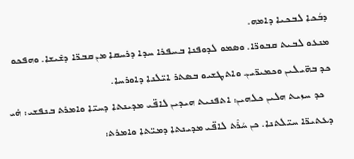ܕܒܳܟܐ ܠܒܟܝܐ ܕܐܡܗ.
ܡܢܥܘ ܠܒܝܬ ܩܒܘܪ̈ܐ. ܘܣܡܘ ܠܕܘܦܢܐ ܒܚܦܪܐ ܚܕܐ ܕܪܚܩܐ ܡܢ ܩܒܪ̈ܐ ܕܫܺܝܫܐ. ܘܗܦܟܘ ܟܕ ܒܗ̈ܝܠܝܢ ܘܟܡܝܪ̈ܝܢ. ܘܐܬܛܫܝܘ ܒܣܬܪ ܐܝ̈ܠܢܐ ܕܐܘܪܚܐ.
   ܟܕ ܚܙܝܬ ܗܠܝܢ ܟܠܗܝܢ: ܐܬܦܢܝܬ ܗܝܕܝܢ ܠܐܦ̈ܝ ܡܕܝܢܬܐ ܕܚܝ̈ܐ ܘܐܡܪܬ ܒܢܦܫܝ: ܗ̇ܝ ܕܥܬܝܪ̈ܐ ܚܝ̈ܠܬܢܐ. ܟܢ ܚܳܪܶܬ ܠܐܦ̈ܝ ܡܕܝܢܬܐ ܕܡܝ̈ܬܐ ܘܐܡܪܬ: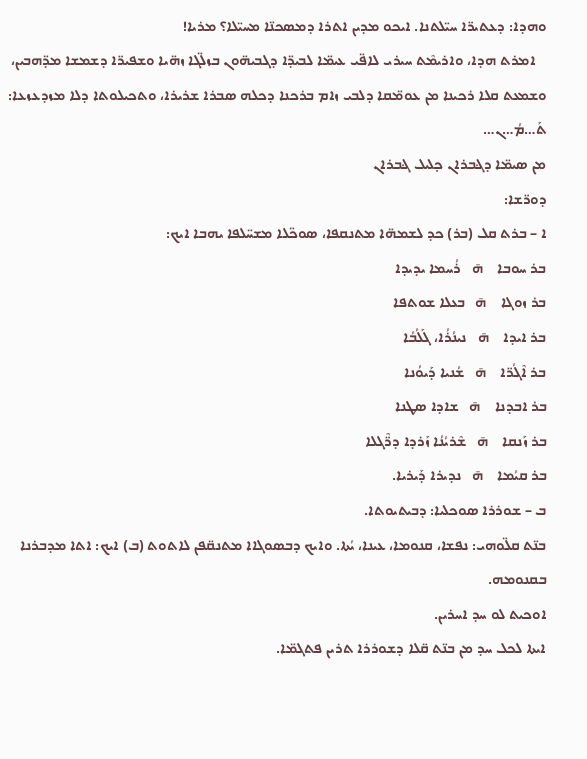ܘܗܕܐ: ܕܥܬܝܪ̈ܐ ܚܝ̈ܠܬܢܐ. ܐܝܟܘ ܡܕܝܢ ܐܬܪܐ ܕܡܣܟܢ̈ܐ ܡܚܝ̈ܠܐ؟ ܡܪܝܐ!
   ܐܡܪܬ ܗܕܐ، ܘܐܪܝܡܶܬ ܚܝܪܝ ܠܐܦ̈ܝ ܥܝܡ̈ܐ ܠܒܝܕ̈ܐ ܕܓܒܝܗ̈ܘܢ ܒܙܠ̈ܓܐ ܙܗ̈ܝܐ ܘܫܦܝܪ̈ܐ ܕܫܡܫܐ ܡܕ̈ܗܒܝܢ، ܘܫܡܥܬ ܩܠܐ ܪܟܝܢܐ ܡܢ ܥܘܡ̈ܩܐ ܕܠܒܝ ܙܐܡ ܒܪܟܢܐ ܕܟܠܗ ܣܒܪܐ ܫܪܝܪܐ، ܘܬܟܝܠܘܬܐ ܕܠܐ ܡܙܕܥܙܥܐ: ܬܰ…ܡܳ…ܢ…
ܡܢ ܣܝܡ̈ܐ ܕܔܒܪܐܢ ܟ̣ܠܝܠ ܔܒܪܐܢ
ܕܘܪ̈ܫܐ:
ܐ – ܒܪܬ ܩܠ (ܒܪ) ܟܕ ܠܫܡܗ̈ܐ ܡܬܢܩܦܐ، ܣܘܟ̈ܠܐ ܡܫܚ̈ܠܦܐ ܝܗܒܐ ܐܝܟ:
ܒܪ ܚܘܒܐ    ܗ̄   ܪܳܚܡܐ ܝܕܝܕܐ
ܒܪ ܙܘܓܐ    ܗ̄   ܒܥܠܐ ܫܘܬܦܐ
ܒܪ ܐܝܕܐ    ܗ̄   ܢܝܢܳܪܳܐ، ܓܰܠܳܒܳܐ
ܒܪ ܐܶܓܳܪ̈ܐ    ܗ̄   ܫܳܢܝܐ ܕܰܝܘܳܢܐ
ܒܪ ܐܒܕܢܐ    ܗ̄   ܫܐܕܐ ܣܛܢܐ
ܒܪ ܙܰܢܩܐ    ܗ̄   ܫܶܪܝܳܢܳܐ ܙܰܪܕܐ ܕܪ̈ܶܓܠܐ
ܒܪ ܩܝܳܡܐ    ܗ̄   ܢܕܝܪܐ ܕܰܝܪܝܐ.
ܒ – ܫܘܪܪܐ ܣܘܟܠܝܐ: ܕܒܝܬܝܘܬܐ.
ܒܢ̈ܬ ܩܠ̈ܘܗܝ: ܢܦܫܐ، ܩܢܘܡܐ، ܥܝܢܐ، ܝܳܬܐ. ܘܐܝܟ ܕܒܣܘܓܐܐ ܡܬܢܩ̈ܦܢ ܠܐܬܘܬ (ܒ) ܐܝܟ: ܐܬܐ ܡܕܒܪܢܐ ܒܩܢܘܡܗ.
ܐܘܟܝܬ ܠܘ ܚܕ ܐܚܪܝܢ.
ܐܝܬܐ ܠܟܠ ܚܕ ܡܢ ܒܢ̈ܬ ܩ̈ܠܐ ܕܫܘܪܪܐ ܬܪܝܢ ܦܬܓܡ̈ܐ.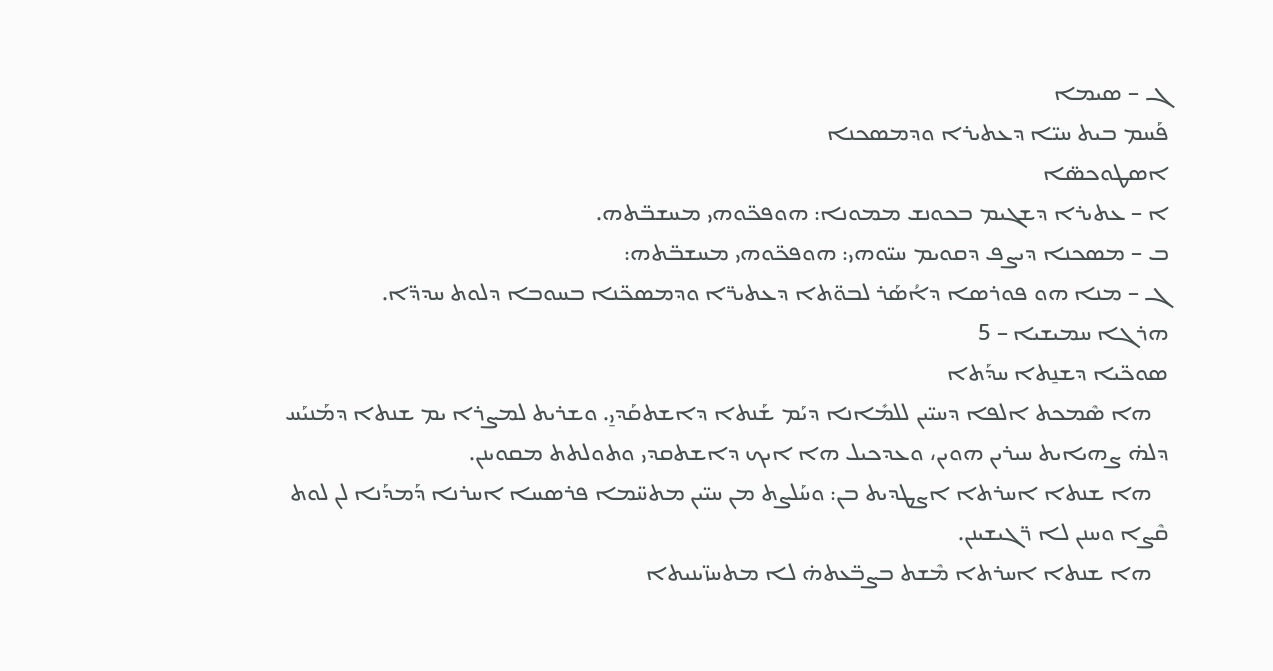ܓ – ܣܝܡܐ
ܦܰܚܡ ܒܝܬ ܚܝ̈ܐ ܕܥܬܝܪܐ ܘܕܡܣܟܢܐ
ܐܣܛܘܟܣ̈ܐ
ܐ – ܥܬܝܪܐ ܕܫܓܝܡ ܒܟܘܢܫ ܡܡܘܢܐ: ܗܘܦܟ̈ܘܗܝ ܡܚܫܒ̈ܬܗ.
ܒ – ܡܣܟܢܐ ܕܝܨܦ ܕܩܘܝܡ ܚܝ̈ܘܗܝ: ܗܘܦܟ̈ܘܗܝ ܡܚܫܒ̈ܬܗ:
ܓ – ܡܢܐ ܗܘ ܦܘܪܣܐ ܕܐܳܣܰܪ ܠܒܘ̈ܬܐ ܕܥܬܝܪ̈ܐ ܘܕܡܣܟ̈ܢܐ ܒܚܘܒܐ ܕܠܘܬ ܚܕܕ̈ܐ.
ܗܪܓܐ ܚܡܝܫܝܐ – 5
ܣܘܟ̈ܝܐ ܕܫܢ̱ܬܐ ܚܕܰܬܐ
   ܗܐ ܣܶܡܟܬ ܐܠܦܐ ܕܚܝ̈ܝܢ ܠܠܡܺܐܢܐ ܕܝܰܡ ܫܰܢܬܐ ܕܐܫܬܩܰܕܝ̱. ܘܫܪܝܬ ܠܡܨܪܐ ܝܡ ܫܢܬܐ ܕܡܰܢܝܰܚ ܕܠܗ̇ ܨܗܝܐܝܬ ܚܝܪܝܢ ܗܘܝܢ، ܘܥܕܟܝܠ ܗܐ ܐܝܟ ܕܐܫܬܩܕܝ ܘܬܘܠܬܬ ܡܩܘܝܢܢ.
   ܗܐ ܫܢܬܐ ܐܚܪܬܐ ܐܨܛܕܝܬ ܒܢ: ܘܚܰܠܨܬ ܡܢ ܚܝ̈ܝܢ ܡܬܚ̈ܡܐ ܦܪܣܚܐ ܐܚܪܢܐ ܕܰܡܕܰܢܐ ܠܢ ܠܘܬ ܩܶܨܐ ܘܚܢܢ ܠܐ ܪ̈ܓܝܫܝܢܢ.
   ܗܐ ܫܢܬܐ ܐܚܪܬܐ ܡܶܫܬ ܒܨܒ̈ܥܬܗ̇ ܠܐ ܡܬܚܙ̈ܝܢܝܬܐ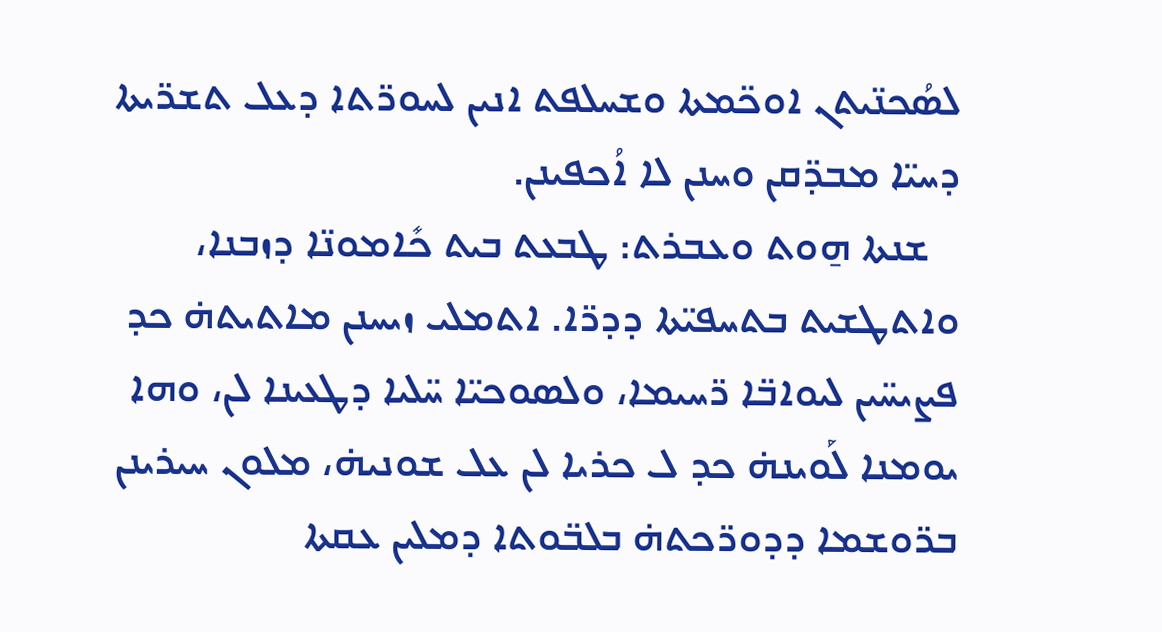ܠܣܳܟܢ̈ܝܬܢ ܐܘܟ̈ܡܬܐ ܘܫܚܠܦܬ ܐܢܝܢ ܠܚܘܪ̈ܬܐ ܕܥܠ ܬܫܪ̈ܝܬܐ ܕܚܝ̈ܐ ܡܒܕ̈ܩܢ ܘܚܢܢ ܠܐ ܐܳܟܦܝܢܢ.
   ܫܢܬܐ ܗ̱ܘܬ ܘܥܒܪܬ: ܛܒܥܬ ܒܝܬ ܟܺܐܡܘܢ̈ܐ ܕܙܒܢܐ، ܘܐܬܛܫܝܬ ܒܬܚܦܝ̈ܬܐ ܕܕܪ̈ܐ. ܐܬܡܠܝ ܙܝܚܢܢ ܡܐܬܝܬܗ̇ ܟܕ ܦܨܝܚ̈ܝܢ ܠܝܘܐܒ̈ܐ ܪ̈ܚܝܡܐ، ܘܠܣܘܟܝ̈ܐ ܚ̈ܠܝܐ ܕܛܥܝܢܐ ܠܢ، ܘܗܐ ܝܘܡܢܐ ܠܰܘܝܢܗ̇ ܟܕ ܠ ܟܪܝܐ ܠܢ ܥܠ ܫܘܢܝܗ̇، ܡܠܘܢ ܚܝܪܝܢܢ ܒܪ̈ܘܫܡܐ ܕܕܘܪ̈ܟܬܗ̇ ܒܠܒ̈ܘܬܐ ܕܡܠܝܢ ܥܩܬܐ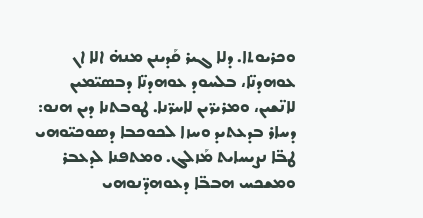ܘܟܪܝܘܬܐ. ܕܠܐ ܓܝܪ ܩܰܕܝܢܢ ܡܢܗ̇ ܐܠܐ ܐܢ ܥܘܗܕܢ̈ܐ، ܒܠܚܘܕ ܥܘܗܕܢ̈ܐ ܕܒܣܝ̈ܡܝܢ ܠܐܢ̈ܫܝܢ، ܘܡܪܝܪ̈ܝܢ ܠܐܚܪ̈ܢܐ. ܛܘܒܬܢܐ ܕܝܢ ܗܢܘ: ܕܚܐܪ ܒܕܥܬܝܕ ܘܚܙܐ ܠܟܘܟܒܐ ܕܣܘܟܝ̈ܘܗܝ ܛܒ̈ܐ ܢܨܝܚܐܝܬ ܡܰܙܠܓ. ܘܡܬܦܢܐ ܠܕܥܒܪ ܘܡܫܟܚ ܗܒܒ̈ܐ ܕܥܘܗܕ̈ܢܘܗܝ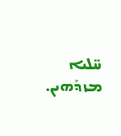ܚ̈ܠܝܐ ܡܙܕܰܗܝܢ.